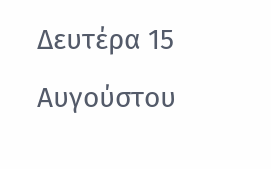Δευτέρα 15 Αυγούστου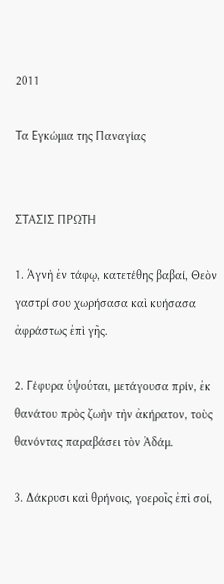2011

Τα Εγκώμια της Παναγίας


ΣΤΑΣΙΣ ΠΡΩΤΗ

1. Ἁγνὴ ἐν τάφῳ, κατετέθης βαβαί, Θεὸν γαστρί σου χωρήσασα καὶ κυήσασα ἀφράστως ἐπὶ γῆς.

2. Γέφυρα ὑψούται, μετάγουσα πρίν, ἐκ θανάτου πρὸς ζωὴν τὴν ἀκήρατον, τοὺς θανόντας παραβάσει τὸν Ἀδάμ.

3. Δάκρυσι καὶ θρήνοις, γοεροῖς ἐπὶ σοί,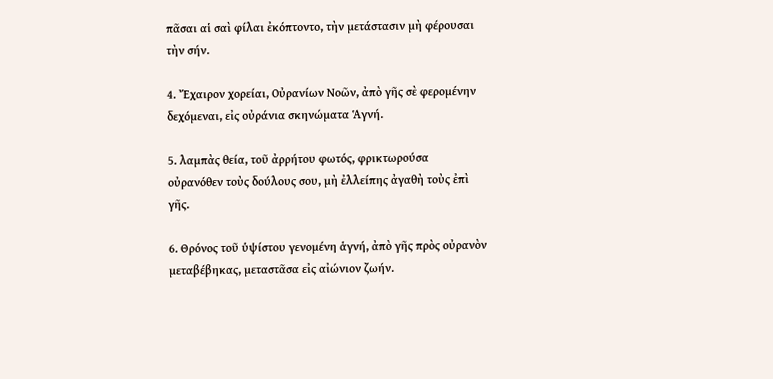πᾶσαι αἱ σαὶ φίλαι ἐκόπτοντο, τὴν μετάστασιν μὴ φέρουσαι τὴν σήν.

4. Ἔχαιρον χορείαι, Οὐρανίων Νοῶν, ἀπὸ γῆς σὲ φερομένην δεχόμεναι, εἰς οὐράνια σκηνώματα Ἁγνή.

5. λαμπὰς θεία, τοῦ ἀρρήτου φωτός, φρικτωρούσα οὐρανόθεν τοὺς δούλους σου, μὴ ἐλλείπης ἀγαθὴ τοὺς ἐπὶ γῆς.

6. Θρόνος τοῦ ὑψίστου γενομένη ἁγνή, ἀπὸ γῆς πρὸς οὐρανὸν μεταβέβηκας, μεταστᾶσα εἰς αἰώνιον ζωήν.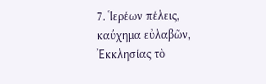7. Ἱερέων πέλεις, καύχημα εὐλαβῶν, Ἐκκλησίας τὸ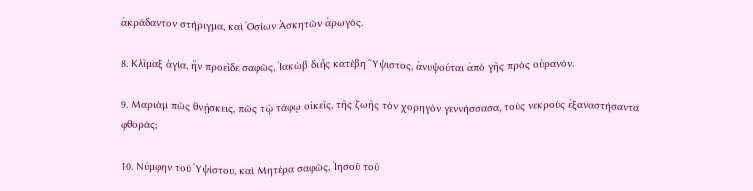ἀκράδαντον στήριγμα, καὶ Ὁσίων Ἀσκητῶν ἀρωγός.

8. Κλῖμαξ ἁγία, ἢν προεῖδε σαφῶς, Ἰακὼβ διἧς κατέβη Ὕψιστος, ἀνυψούται ἀπὸ γῆς πρὸς οὐρανόν.

9. Μαριὰμ πῶς θνῄσκεις, πῶς τῷ τάφῳ οἰκεῖς, τῆς ζωῆς τὸν χορηγὸν γεννήσσασα, τοὺς νεκροὺς ἐξαναστήσαντα φθοράς;

10. Νύμφην τοῦ Ὑψίστου, καὶ Μητέρα σαφῶς, Ἰησοῦ τοῦ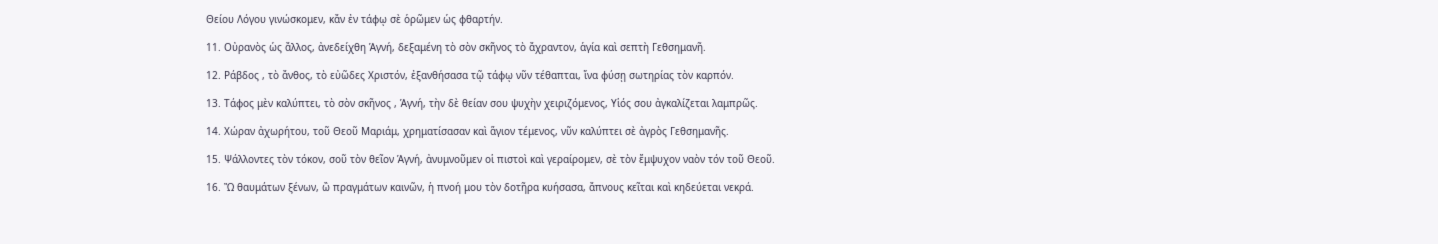Θείου Λόγου γινώσκομεν, κἄν ἐν τάφῳ σὲ ὁρῶμεν ὡς φθαρτήν.

11. Οὐρανὸς ὡς ἄλλος, ἀνεδείχθη Ἁγνή, δεξαμένη τὸ σὸν σκῆνος τὸ ἄχραντον, ἁγία καὶ σεπτὴ Γεθσημανῆ.

12. Ράβδος , τὸ ἄνθος, τὸ εὐῶδες Χριστόν, ἐξανθήσασα τῷ τάφῳ νῦν τέθαπται, ἵνα φύσῃ σωτηρίας τὸν καρπόν.

13. Τάφος μὲν καλύπτει, τὸ σὸν σκῆνος , Ἁγνή, τὴν δὲ θείαν σου ψυχὴν χειριζόμενος, Υἱός σου ἀγκαλίζεται λαμπρῶς.

14. Χώραν ἀχωρήτου, τοῦ Θεοῦ Μαριάμ, χρηματίσασαν καὶ ἅγιον τέμενος, νῦν καλύπτει σὲ ἀγρὸς Γεθσημανῆς.

15. Ψάλλοντες τὸν τόκον, σοῦ τὸν θεῖον Ἁγνή, ἀνυμνοῦμεν οἱ πιστοὶ καὶ γεραίρομεν, σὲ τὸν ἔμψυχον ναὸν τόν τοῦ Θεοῦ.

16. Ὢ θαυμάτων ξένων, ὢ πραγμάτων καινῶν, ἡ πνοή μου τὸν δοτῆρα κυήσασα, ἄπνους κεῖται καὶ κηδεύεται νεκρά.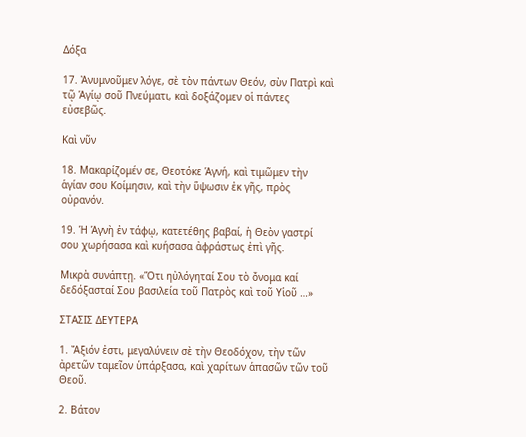Δόξα

17. Ἀνυμνοῦμεν λόγε, σὲ τὸν πάντων Θεόν, σὺν Πατρὶ καὶ τῷ Ἁγίῳ σοῦ Πνεύματι, καὶ δοξάζομεν οἱ πάντες εὐσεβῶς.

Καὶ νῦν

18. Μακαρίζομέν σε, Θεοτόκε Ἁγνή, καὶ τιμῶμεν τὴν ἁγίαν σου Κοίμησιν, καὶ τὴν ὕψωσιν ἐκ γῆς, πρὸς οὐρανόν.

19. Ἡ Ἁγνὴ ἐν τάφῳ, κατετέθης βαβαί, ἡ Θεὸν γαστρί σου χωρήσασα καὶ κυήσασα ἀφράστως ἐπὶ γῆς.

Μικρὰ συνάπτῃ. «Ὅτι ηὐλόγηταί Σου τὸ ὄνομα καί δεδόξασταί Σου βασιλεία τοῦ Πατρὸς καὶ τοῦ Υἱοῦ …»

ΣΤΑΣΙΣ ΔΕΥΤΕΡΑ

1. Ἄξιόν ἐστι, μεγαλύνειν σὲ τὴν Θεοδόχον, τὴν τῶν ἀρετῶν ταμεῖον ὑπάρξασα, καὶ χαρίτων ἁπασῶν τῶν τοῦ Θεοῦ.

2. Βάτον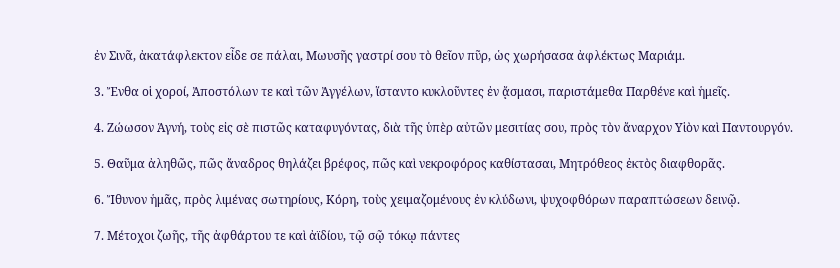ἐν Σινᾶ, ἀκατάφλεκτον εἶδε σε πάλαι, Μωυσῆς γαστρί σου τὸ θεῖον πῦρ, ὡς χωρήσασα ἀφλέκτως Μαριάμ.

3. Ἔνθα οἱ χοροί, Ἀποστόλων τε καὶ τῶν Ἀγγέλων, ἵσταντο κυκλοῦντες ἐν ᾄσμασι, παριστάμεθα Παρθένε καὶ ἡμεῖς.

4. Ζώωσον Ἁγνή, τοὺς εἰς σὲ πιστῶς καταφυγόντας, διὰ τῆς ὑπὲρ αὐτῶν μεσιτίας σου, πρὸς τὸν ἄναρχον Υἱὸν καὶ Παντουργόν.

5. Θαῦμα ἀληθῶς, πῶς ἄναδρος θηλάζει βρέφος, πῶς καὶ νεκροφόρος καθίστασαι, Μητρόθεος ἐκτὸς διαφθορᾶς.

6. Ἴθυνον ἡμᾶς, πρὸς λιμένας σωτηρίους, Κόρη, τοὺς χειμαζομένους ἐν κλύδωνι, ψυχοφθόρων παραπτώσεων δεινῷ.

7. Μέτοχοι ζωῆς, τῆς ἀφθάρτου τε καὶ ἀϊδίου, τῷ σῷ τόκῳ πάντες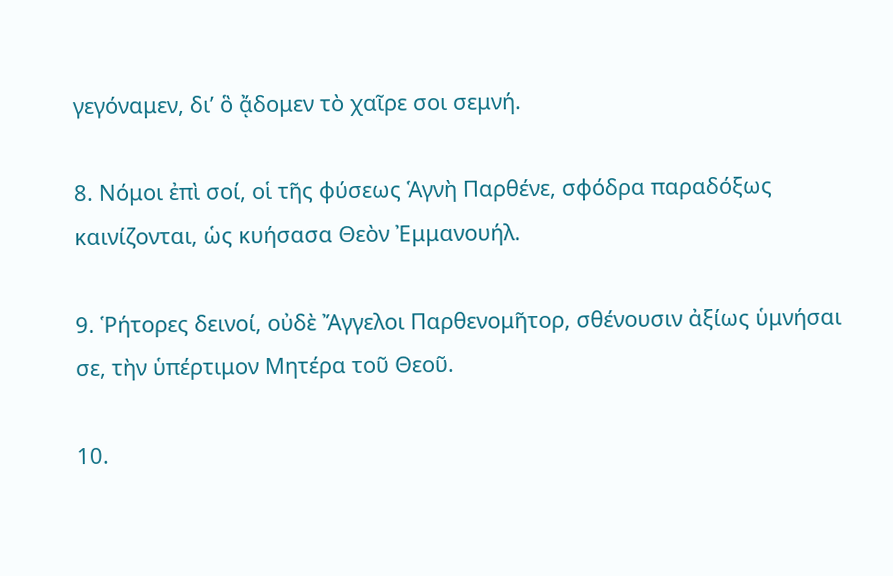γεγόναμεν, δι’ ὃ ᾄδομεν τὸ χαῖρε σοι σεμνή.

8. Νόμοι ἐπὶ σοί, οἱ τῆς φύσεως Ἁγνὴ Παρθένε, σφόδρα παραδόξως καινίζονται, ὡς κυήσασα Θεὸν Ἐμμανουήλ.

9. Ῥήτορες δεινοί, οὐδὲ Ἄγγελοι Παρθενομῆτορ, σθένουσιν ἀξίως ὑμνήσαι σε, τὴν ὑπέρτιμον Μητέρα τοῦ Θεοῦ.

10.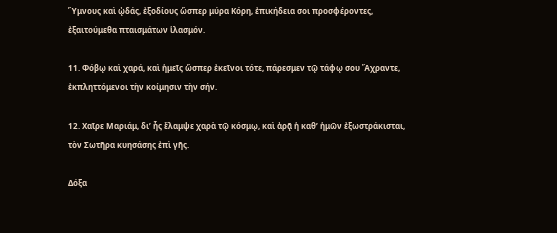Ὕμνους καὶ ᾠδάς, ἐξοδίους ὥσπερ μύρα Κόρη, ἐπικήδεια σοι προσφέροντες, ἐξαιτούμεθα πταισμάτων ἱλασμόν.

11. Φόβῳ καὶ χαρά, καὶ ἡμεῖς ὥσπερ ἐκεῖνοι τότε, πάρεσμεν τῷ τάφῳ σου Ἄχραντε, ἐκπληττόμενοι τὴν κοίμησιν τὴν σήν.

12. Χαῖρε Μαριάμ, δι’ ἧς ἔλαμψε χαρὰ τῷ κόσμῳ, καὶ ἀρᾷ ἡ καθ’ ἡμῶν ἐξωστράκισται, τὸν Σωτῆρα κυησάσης ἐπὶ γῆς.

Δόξα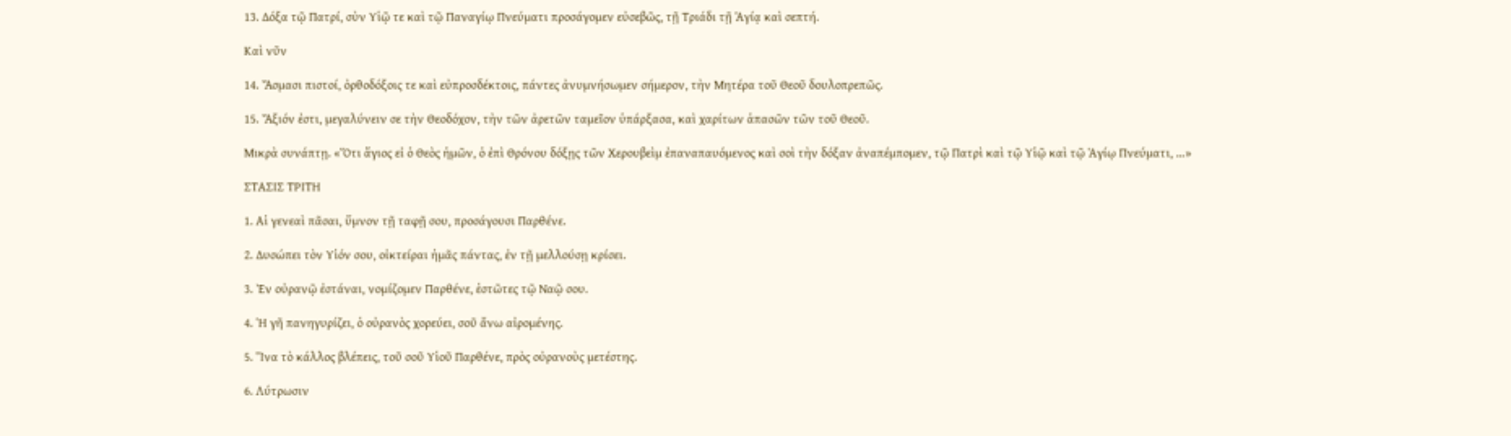13. Δόξα τῷ Πατρί, σὺν Υἱῷ τε καὶ τῷ Παναγίῳ Πνεύματι προσάγομεν εὐσεβῶς, τῇ Τριάδι τῇ Ἁγίᾳ καὶ σεπτή.

Καὶ νῦν

14. Ἄσμασι πιστοί, ὀρθοδόξοις τε καὶ εὐπροσδέκτοις, πάντες ἀνυμνήσωμεν σήμερον, τὴν Μητέρα τοῦ Θεοῦ δουλοπρεπῶς.

15. Ἄξιόν ἐστι, μεγαλύνειν σε τὴν Θεοδόχον, τὴν τῶν ἀρετῶν ταμεῖον ὑπάρξασα, καὶ χαρίτων ἁπασῶν τῶν τοῦ Θεοῦ.

Μικρὰ συνάπτῃ. «Ὅτι ἅγιος εἰ ὁ Θεὸς ἡμῶν, ὁ ἐπὶ Θρόνου δόξῃς τῶν Χερουβεὶμ ἐπαναπαυόμενος καὶ σοὶ τὴν δόξαν ἀναπέμπομεν, τῷ Πατρὶ καὶ τῷ Υἱῷ καὶ τῷ Ἁγίῳ Πνεύματι, …»

ΣΤΑΣΙΣ ΤΡΙΤΗ

1. Αἱ γενεαὶ πᾶσαι, ὕμνον τῇ ταφῇ σου, προσάγουσι Παρθένε.

2. Δυσώπει τὸν Υἱόν σου, οἰκτείραι ἡμᾶς πάντας, ἐν τῇ μελλούσῃ κρίσει.

3. Ἐν οὐρανῷ ἐστάναι, νομίζομεν Παρθένε, ἑστῶτες τῷ Ναῷ σου.

4. Ἡ γῆ πανηγυρίζει, ὁ οὐρανὸς χορεύει, σοῦ ἄνω αἰρομένης.

5. Ἵνα τὸ κάλλος βλέπεις, τοῦ σοῦ Υἱοῦ Παρθένε, πρὸς οὐρανοὺς μετέστης.

6. Λύτρωσιν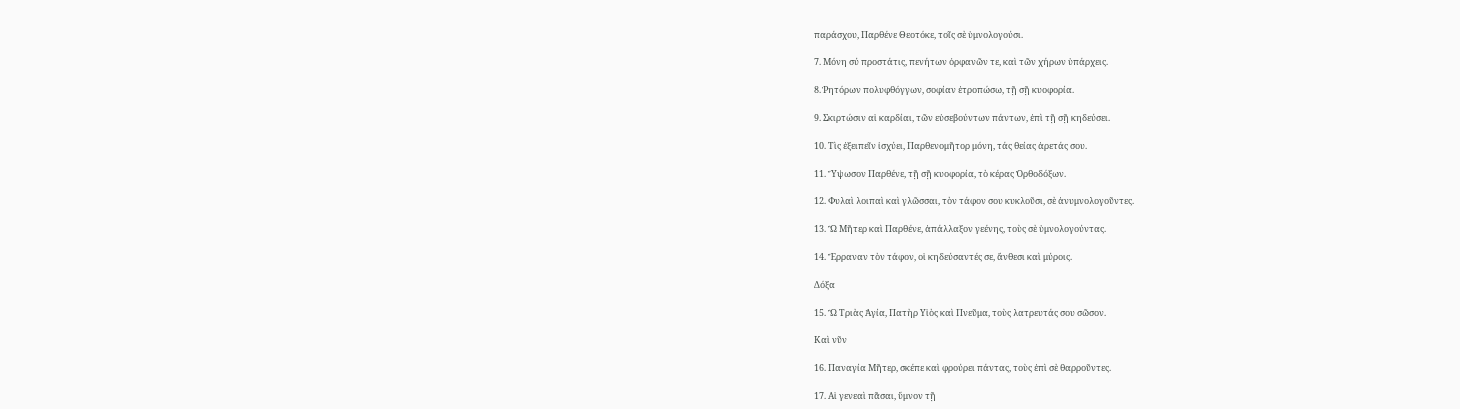παράσχου, Παρθένε Θεοτόκε, τοῖς σὲ ὑμνολογούσι.

7. Μόνη σύ προστάτις, πενήτων ὀρφανῶν τε, καὶ τῶν χήρων ὑπάρχεις.

8. Ῥητόρων πολυφθόγγων, σοφίαν ἐτροπώσω, τῇ σῇ κυοφορία.

9. Σκιρτώσιν αἱ καρδίαι, τῶν εὐσεβούντων πάντων, ἐπὶ τῇ σῇ κηδεύσει.

10. Τὶς ἐξειπεῖν ἰσχύει, Παρθενομῆτορ μόνη, τάς θείας ἀρετάς σου.

11. Ὕψωσον Παρθένε, τῇ σῇ κυοφορία, τὸ κέρας Ὀρθοδόξων.

12. Φυλαὶ λοιπαὶ καὶ γλῶσσαι, τὸν τάφον σου κυκλοῦσι, σὲ ἀνυμνολογοῦντες.

13. Ὢ Μῆτερ καὶ Παρθένε, ἀπάλλαξον γεένης, τοὺς σὲ ὑμνολογούντας.

14. Ἔρραναν τὸν τάφον, οἱ κηδεύσαντές σε, ἄνθεσι καὶ μύροις.

Δόξα

15. Ὢ Τριὰς Ἁγία, Πατὴρ Υἱὸς καὶ Πνεῦμα, τοὺς λατρευτάς σου σῶσον.

Καὶ νῦν

16. Παναγία Μῆτερ, σκέπε καὶ φρούρει πάντας, τοὺς ἐπὶ σὲ θαρροῦντες.

17. Αἱ γενεαὶ πᾶσαι, ὕμνον τῇ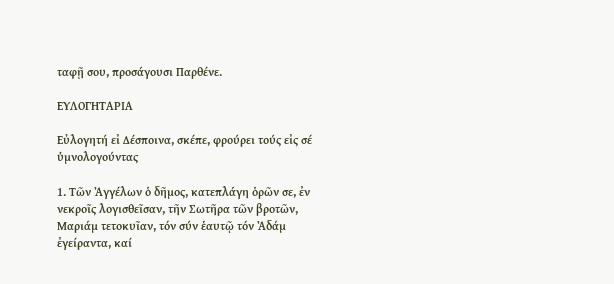ταφῇ σου, προσάγουσι Παρθένε.

ΕΥΛΟΓΗΤΑΡΙΑ

Εὐλογητή εἰ Δέσποινα, σκέπε, φρούρει τούς εἰς σέ ὑμνολογούντας

1. Τῶν Ἀγγέλων ὁ δῆμος, κατεπλάγη ὁρῶν σε, ἐν νεκροῖς λογισθεῖσαν, τῆν Σωτῆρα τῶν βροτῶν, Μαριάμ τετοκυῖαν, τόν σύν ἑαυτῷ τόν Ἀδάμ ἐγείραντα, καί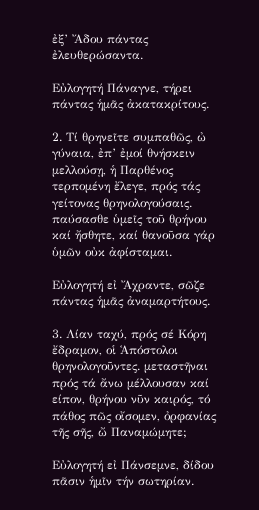ἐξ’ Ἄδου πάντας ἐλευθερώσαντα.

Εὐλογητή Πάναγνε, τήρει πάντας ἡμᾶς ἀκατακρίτους.

2. Τί θρηνεῖτε συμπαθῶς, ὠ γύναια, ἐπ’ ἐμοί θνήσκειν μελλούσῃ, ἡ Παρθένος τερπομένη ἔλεγε, πρός τάς γείτονας θρηνολογούσαις. παύσασθε ὑμεῖς τοῦ θρήνου καί ἤσθητε, καί θανοῦσα γάρ ὑμῶν οὐκ ἀφίσταμαι.

Εὐλογητή εἰ Ἄχραντε, σῶζε πάντας ἡμᾶς ἀναμαρτήτους.

3. Λίαν ταχύ, πρός σέ Κόρη ἔδραμον, οἱ Ἁπόστολοι θρηνολογοῦντες. μεταστῆναι πρός τά ἄνω μέλλουσαν καί είπον, θρήνου νῦν καιρός, τό πάθος πῶς οἴσομεν, ὀρφανίας τῆς σῆς, ὤ Παναμώμητε;

Εὐλογητή εἰ Πάνσεμνε, δίδου πᾶσιν ἡμῖν τήν σωτηρίαν.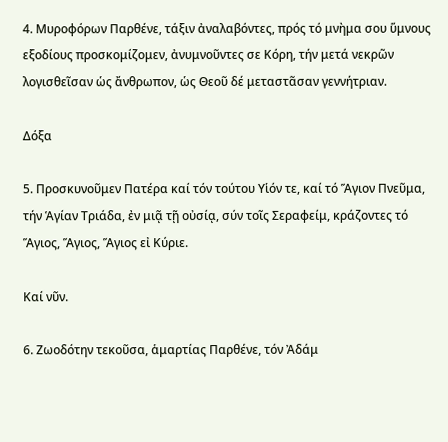4. Μυροφόρων Παρθένε, τάξιν ἀναλαβόντες, πρός τό μνὴμα σου ὕμνους εξοδίους προσκομίζομεν, ἀνυμνοῦντες σε Κόρη, τήν μετά νεκρῶν λογισθεῖσαν ὡς ἄνθρωπον, ὡς Θεοῦ δέ μεταστᾶσαν γεννήτριαν.

Δόξα

5. Προσκυνοῦμεν Πατέρα καί τόν τούτου Υἱόν τε, καί τό Ἅγιον Πνεῦμα, τήν Ἁγίαν Τριάδα, ἐν μιᾷ τῇ οὐσίᾳ, σύν τοῖς Σεραφείμ, κράζοντες τό Ἅγιος, Ἅγιος, Ἅγιος εἰ Κύριε.

Καί νῦν.

6. Ζωοδότην τεκοῦσα, ἁμαρτίας Παρθένε, τόν Ἀδάμ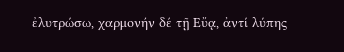ἐλυτρώσω, χαρμονήν δέ τῇ Εὔᾳ, ἀντί λύπης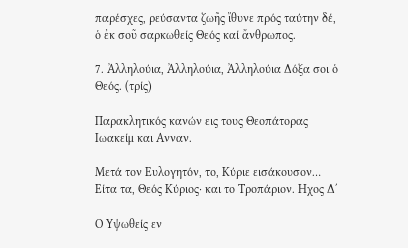παρέσχες, ρεύσαντα ζωῆς ἴθυνε πρός ταύτην δέ, ὁ ἐκ σοῦ σαρκωθείς Θεός καί ἄνθρωπος.

7. Ἀλληλούια, Ἀλληλούια, Ἀλληλούια Δόξα σοι ὁ Θεός. (τρίς)

Παρακλητικός κανών εις τους Θεοπάτορας Ιωακείμ και Ανναν.

Μετά τον Ευλογητόν, το, Κύριε εισάκουσον…
Είτα τα, Θεός Κύριος∙ και το Τροπάριον. Ηχος Δ΄

Ο Υψωθείς εν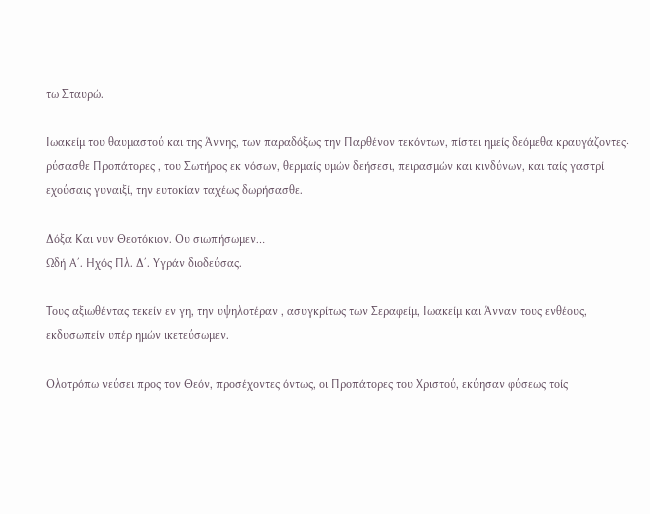τω Σταυρώ.

Ιωακείμ του θαυμαστού και της Άννης, των παραδόξως την Παρθένον τεκόντων, πίστει ημείς δεόμεθα κραυγάζοντες∙ ρύσασθε Προπάτορες , του Σωτήρος εκ νόσων, θερμαίς υμών δεήσεσι, πειρασμών και κινδύνων, και ταίς γαστρί εχούσαις γυναιξί, την ευτοκίαν ταχέως δωρήσασθε.

Δόξα Και νυν Θεοτόκιον. Ου σιωπήσωμεν…
Ωδή Α΄. Ηχός Πλ. Δ΄. Υγράν διοδεύσας.

Τους αξιωθέντας τεκείν εν γη, την υψηλοτέραν , ασυγκρίτως των Σεραφείμ, Ιωακείμ και Άνναν τους ενθέους, εκδυσωπείν υπέρ ημών ικετεύσωμεν.

Ολοτρόπω νεύσει προς τον Θεόν, προσέχοντες όντως, οι Προπάτορες του Χριστού, εκύησαν φύσεως τοίς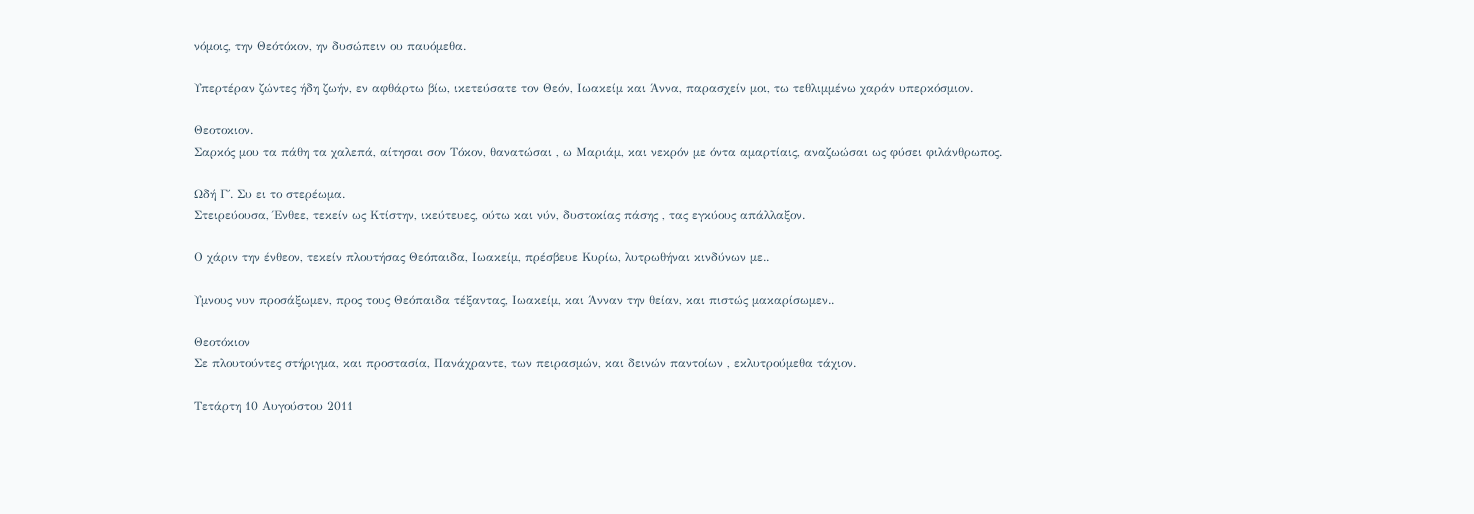νόμοις, την Θεότόκον, ην δυσώπειν ου παυόμεθα.

Υπερτέραν ζώντες ήδη ζωήν, εν αφθάρτω βίω, ικετεύσατε τον Θεόν, Ιωακείμ και Άννα, παρασχείν μοι, τω τεθλιμμένω χαράν υπερκόσμιον.

Θεοτοκιον.
Σαρκός μου τα πάθη τα χαλεπά, αίτησαι σον Τόκον, θανατώσαι , ω Μαριάμ, και νεκρόν με όντα αμαρτίαις, αναζωώσαι ως φύσει φιλάνθρωπος.

Ωδή Γ΄. Συ ει το στερέωμα.
Στειρεύουσα, Ένθεε, τεκείν ως Κτίστην, ικεύτευες, ούτω και νύν, δυστοκίας πάσης , τας εγκύους απάλλαξον.

Ο χάριν την ένθεον, τεκείν πλουτήσας Θεόπαιδα, Ιωακείμ, πρέσβευε Κυρίω, λυτρωθήναι κινδύνων με..

Υμνους νυν προσάξωμεν, προς τους Θεόπαιδα τέξαντας, Ιωακείμ, και Άνναν την θείαν, και πιστώς μακαρίσωμεν..

Θεοτόκιον
Σε πλουτούντες στήριγμα, και προστασία, Πανάχραντε, των πειρασμών, και δεινών παντοίων , εκλυτρούμεθα τάχιον.

Τετάρτη 10 Αυγούστου 2011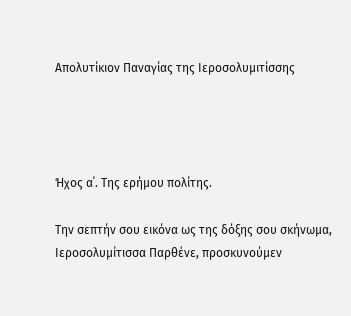Απολυτίκιον Παναγίας της Ιεροσολυμιτίσσης




Ήχος α΄. Της ερήμου πολίτης.

Την σεπτήν σου εικόνα ως της δόξης σου σκήνωμα,
Ιεροσολυμίτισσα Παρθένε, προσκυνούμεν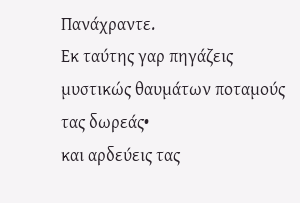Πανάχραντε.
Εκ ταύτης γαρ πηγάζεις μυστικώς θαυμάτων ποταμούς τας δωρεάς•
και αρδεύεις τας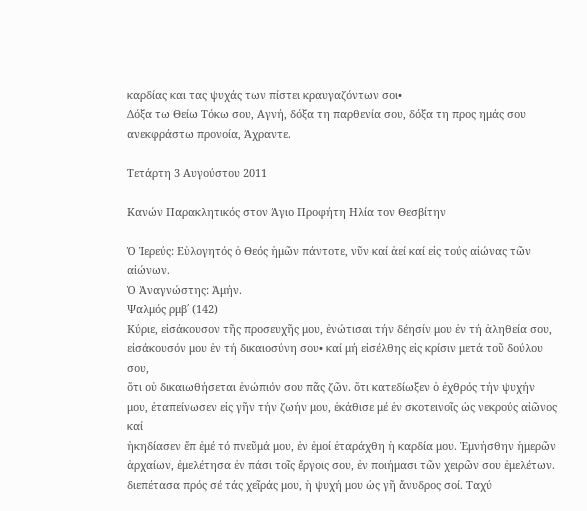καρδίας και τας ψυχάς των πίστει κραυγαζόντων σοι•
Δόξα τω Θείω Τόκω σου, Αγνή, δόξα τη παρθενία σου, δόξα τη προς ημάς σου ανεκφράστω προνοία, Άχραντε.

Τετάρτη 3 Αυγούστου 2011

Κανών Παρακλητικός στον Άγιο Προφήτη Ηλία τον Θεσβίτην

Ὁ Ἱερεύς: Εὐλογητός ὁ Θεός ἠμῶν πάντοτε, νῦν καί ἀεί καί εἰς τούς αἰώνας τῶν αἰώνων.
Ὁ Ἀναγνώστης: Ἀμήν.
Ψαλμός ρμβ΄ (142)
Κύριε, εἰσάκουσον τῆς προσευχῆς μου, ἐνώτισαι τήν δέησίν μου ἐν τή ἀληθεία σου, εἰσάκουσόν μου ἐν τή δικαιοσύνη σου• καί μή εἰσέλθης εἰς κρίσιν μετά τοῦ δούλου σου,
ὅτι οὐ δικαιωθήσεται ἐνώπιόν σου πᾶς ζῶν. ὅτι κατεδίωξεν ὁ ἐχθρός τήν ψυχήν μου, ἐταπείνωσεν εἰς γῆν τήν ζωήν μου, ἐκάθισε μέ ἐν σκοτεινοῖς ὡς νεκρούς αἰῶνος καί
ἠκηδίασεν ἔπ ἐμέ τό πνεῦμά μου, ἐν ἐμοί ἐταράχθη ἡ καρδία μου. Ἐμνήσθην ἡμερῶν ἀρχαίων, ἐμελέτησα ἐν πάσι τοῖς ἔργοις σου, ἐν ποιήμασι τῶν χειρῶν σου ἐμελέτων.
διεπέτασα πρός σέ τάς χεῖράς μου, ἡ ψυχή μου ὡς γῆ ἄνυδρος σοί. Ταχύ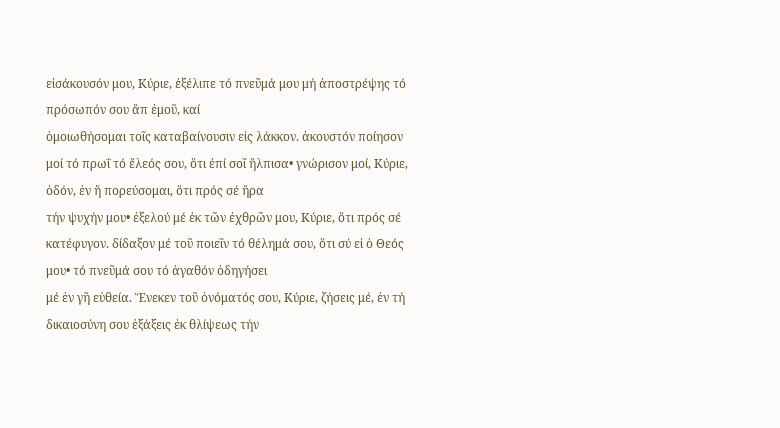εἰσάκουσόν μου, Κύριε, ἐξέλιπε τό πνεῦμά μου μή ἀποστρέψης τό πρόσωπόν σου ἄπ ἐμοῦ, καί
ὁμοιωθήσομαι τοῖς καταβαίνουσιν εἰς λάκκον. ἀκουστόν ποίησον μοί τό πρωΐ τό ἔλεός σου, ὅτι ἐπί σοῖ ἤλπισα• γνώρισον μοί, Κύριε, ὁδόν, ἐν ἤ πορεύσομαι, ὅτι πρός σέ ἤρα
τήν ψυχήν μου• ἐξελού μέ ἐκ τῶν ἐχθρῶν μου, Κύριε, ὅτι πρός σέ κατέφυγον. δίδαξον μέ τοῦ ποιεῖν τό θέλημά σου, ὅτι σύ εἰ ὁ Θεός μου• τό πνεῦμά σου τό ἀγαθόν ὁδηγήσει
μέ ἐν γῆ εὐθεία. Ἕνεκεν τοῦ ὀνόματός σου, Κύριε, ζήσεις μέ, ἐν τή δικαιοσύνη σου ἑξάξεις ἐκ θλίψεως τήν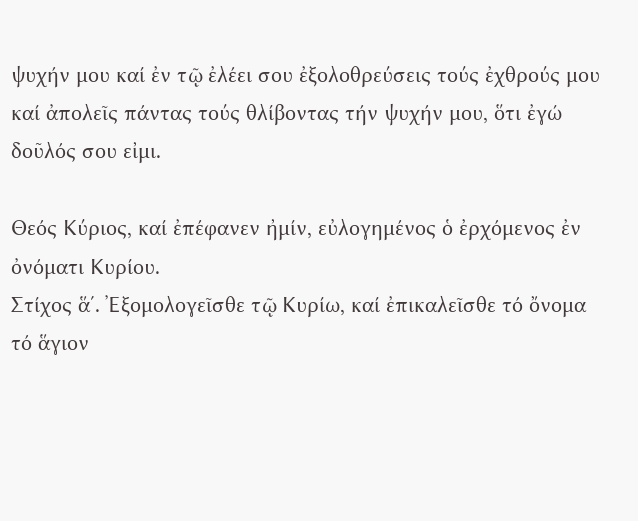ψυχήν μου καί ἐν τῷ ἐλέει σου ἐξολοθρεύσεις τούς ἐχθρούς μου
καί ἀπολεῖς πάντας τούς θλίβοντας τήν ψυχήν μου, ὅτι ἐγώ δοῦλός σου εἰμι.

Θεός Κύριος, καί ἐπέφανεν ἠμίν, εὐλογημένος ὁ ἐρχόμενος ἐν ὀνόματι Κυρίου.
Στίχος ἅ΄. Ἐξομολογεῖσθε τῷ Κυρίω, καί ἐπικαλεῖσθε τό ὄνομα τό ἅγιον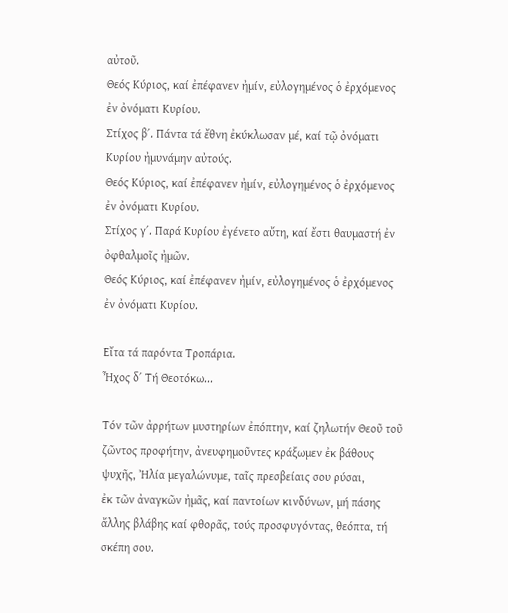αὐτοῦ.
Θεός Κύριος, καί ἐπέφανεν ἠμίν, εὐλογημένος ὁ ἐρχόμενος ἐν ὀνόματι Κυρίου.
Στίχος β΄. Πάντα τά ἔθνη ἐκύκλωσαν μέ, καί τῷ ὀνόματι Κυρίου ἠμυνάμην αὐτούς.
Θεός Κύριος, καί ἐπέφανεν ἠμίν, εὐλογημένος ὁ ἐρχόμενος ἐν ὀνόματι Κυρίου.
Στίχος γ΄. Παρά Κυρίου ἐγένετο αὔτη, καί ἔστι θαυμαστή ἐν ὀφθαλμοῖς ἠμῶν.
Θεός Κύριος, καί ἐπέφανεν ἠμίν, εὐλογημένος ὁ ἐρχόμενος ἐν ὀνόματι Κυρίου.

Εἴτα τά παρόντα Τροπάρια.
Ἦχος δ΄ Τή Θεοτόκω...

Τόν τῶν ἀρρήτων μυστηρίων ἐπόπτην, καί ζηλωτήν Θεοῦ τοῦ ζῶντος προφήτην, ἀνευφημοῦντες κράξωμεν ἐκ βάθους ψυχῆς, Ἠλία μεγαλώνυμε, ταῖς πρεσβείαις σου ρύσαι,
ἐκ τῶν ἀναγκῶν ἠμᾶς, καί παντοίων κινδύνων, μή πάσης ἄλλης βλάβης καί φθορᾶς, τούς προσφυγόντας, θεόπτα, τή σκέπη σου.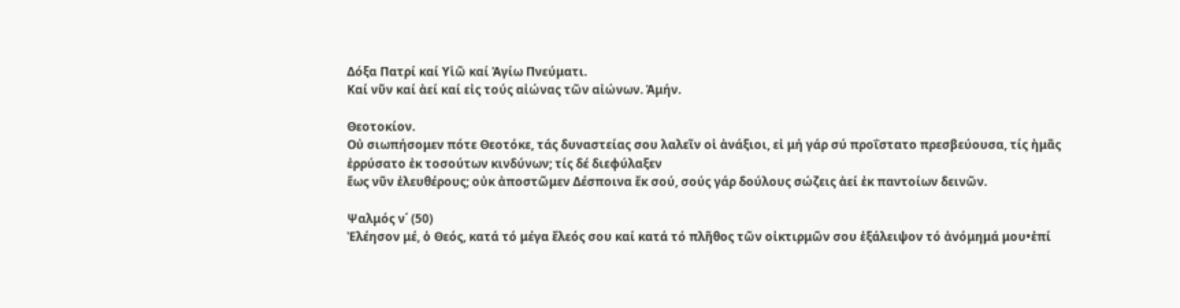Δόξα Πατρί καί Υἱῶ καί Ἁγίω Πνεύματι.
Καί νῦν καί ἀεί καί εἰς τούς αἰώνας τῶν αἰώνων. Ἀμήν.

Θεοτοκίον.
Οὐ σιωπήσομεν πότε Θεοτόκε, τάς δυναστείας σου λαλεῖν οἱ ἀνάξιοι, εἰ μή γάρ σύ προΐστατο πρεσβεύουσα, τίς ἠμᾶς ἐρρύσατο ἐκ τοσούτων κινδύνων; τίς δέ διεφύλαξεν
ἕως νῦν ἐλευθέρους; οὐκ ἀποστῶμεν Δέσποινα ἔκ σού, σούς γάρ δούλους σώζεις ἀεί ἐκ παντοίων δεινῶν.

Ψαλμός ν΄ (50)
Ἐλέησον μέ, ὁ Θεός, κατά τό μέγα ἔλεός σου καί κατά τό πλῆθος τῶν οἰκτιρμῶν σου ἑξάλειψον τό ἀνόμημά μου•ἐπί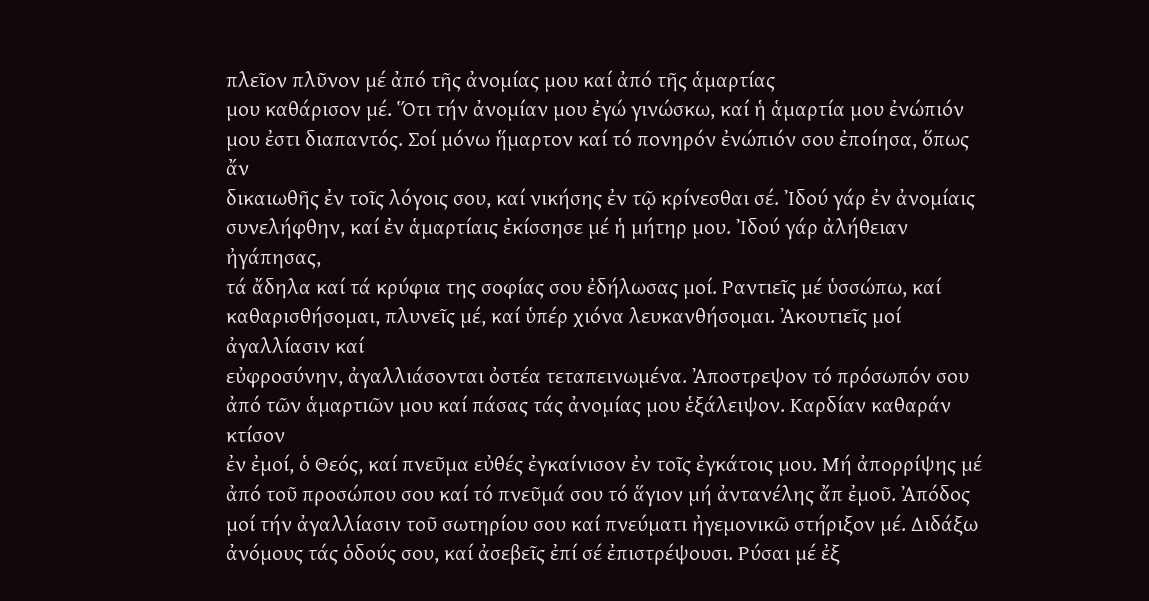πλεῖον πλῦνον μέ ἀπό τῆς ἀνομίας μου καί ἀπό τῆς ἁμαρτίας
μου καθάρισον μέ. Ὅτι τήν ἀνομίαν μου ἐγώ γινώσκω, καί ἡ ἁμαρτία μου ἐνώπιόν μου ἐστι διαπαντός. Σοί μόνω ἥμαρτον καί τό πονηρόν ἐνώπιόν σου ἐποίησα, ὅπως ἄν
δικαιωθῆς ἐν τοῖς λόγοις σου, καί νικήσης ἐν τῷ κρίνεσθαι σέ. Ἰδού γάρ ἐν ἀνομίαις συνελήφθην, καί ἐν ἁμαρτίαις ἐκίσσησε μέ ἡ μήτηρ μου. Ἰδού γάρ ἀλήθειαν ἠγάπησας,
τά ἄδηλα καί τά κρύφια της σοφίας σου ἐδήλωσας μοί. Ραντιεῖς μέ ὑσσώπω, καί καθαρισθήσομαι, πλυνεῖς μέ, καί ὑπέρ χιόνα λευκανθήσομαι. Ἀκουτιεῖς μοί ἀγαλλίασιν καί
εὐφροσύνην, ἀγαλλιάσονται ὀστέα τεταπεινωμένα. Ἀποστρεψον τό πρόσωπόν σου ἀπό τῶν ἁμαρτιῶν μου καί πάσας τάς ἀνομίας μου ἑξάλειψον. Καρδίαν καθαράν κτίσον
ἐν ἐμοί, ὁ Θεός, καί πνεῦμα εὐθές ἐγκαίνισον ἐν τοῖς ἐγκάτοις μου. Μή ἀπορρίψης μέ ἀπό τοῦ προσώπου σου καί τό πνεῦμά σου τό ἅγιον μή ἀντανέλης ἄπ ἐμοῦ. Ἀπόδος
μοί τήν ἀγαλλίασιν τοῦ σωτηρίου σου καί πνεύματι ἠγεμονικῶ στήριξον μέ. Διδάξω ἀνόμους τάς ὁδούς σου, καί ἀσεβεῖς ἐπί σέ ἐπιστρέψουσι. Ρύσαι μέ ἐξ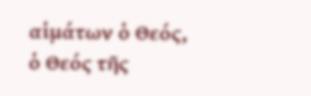αἱμάτων ὁ Θεός,
ὁ Θεός τῆς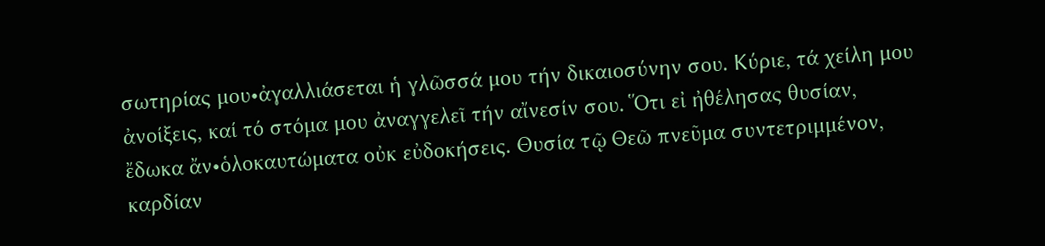σωτηρίας μου•ἀγαλλιάσεται ἡ γλῶσσά μου τήν δικαιοσύνην σου. Κύριε, τά χείλη μου ἀνοίξεις, καί τό στόμα μου ἀναγγελεῖ τήν αἴνεσίν σου. Ὅτι εἰ ἠθέλησας θυσίαν,
ἔδωκα ἄν•ὁλοκαυτώματα οὐκ εὐδοκήσεις. Θυσία τῷ Θεῶ πνεῦμα συντετριμμένον, καρδίαν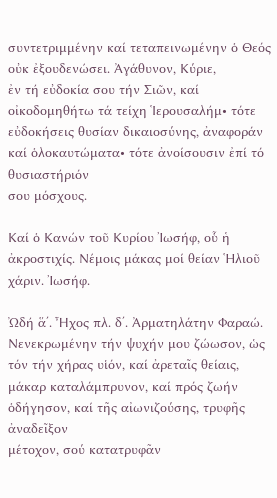συντετριμμένην καί τεταπεινωμένην ὁ Θεός οὐκ ἐξουδενώσει. Ἀγάθυνον, Κύριε,
ἐν τή εὐδοκία σου τήν Σιῶν, καί οἰκοδομηθήτω τά τείχη Ἱερουσαλήμ• τότε εὐδοκήσεις θυσίαν δικαιοσύνης, ἀναφοράν καί ὁλοκαυτώματα• τότε ἀνοίσουσιν ἐπί τό θυσιαστήριόν
σου μόσχους.

Καί ὁ Κανών τοῦ Κυρίου Ἰωσήφ, οὗ ἡ ἀκροστιχίς. Νέμοις μάκας μοί θείαν Ἡλιοῦ χάριν. Ἰωσήφ.

Ὠδή ἅ΄. Ἦχος πλ. δ΄. Ἀρματηλάτην Φαραώ.
Νενεκρωμένην τήν ψυχήν μου ζώωσον, ὡς τόν τήν χήρας υἱόν, καί ἀρεταῖς θείαις, μάκαρ καταλάμπρυνον, καί πρός ζωήν ὁδήγησον, καί τῆς αἰωνιζούσης, τρυφῆς ἀναδεῖξον
μέτοχον, σού κατατρυφᾶν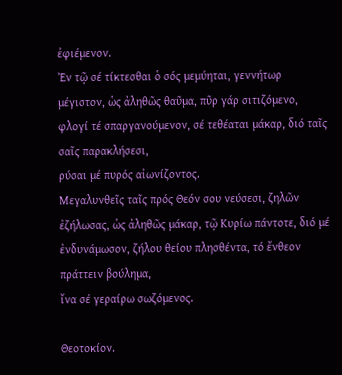ἐφιέμενον.
Ἐν τῷ σέ τίκτεσθαι ὁ σός μεμύηται, γεννήτωρ μέγιστον, ὡς ἀληθῶς θαῦμα, πῦρ γάρ σιτιζόμενο, φλογί τέ σπαργανούμενον, σέ τεθέαται μάκαρ, διό ταῖς σαῖς παρακλήσεσι,
ρύσαι μέ πυρός αἰωνίζοντος.
Μεγαλυνθεῖς ταῖς πρός Θεόν σου νεύσεσι, ζηλῶν ἐζήλωσας, ὡς ἀληθῶς μάκαρ, τῷ Κυρίω πάντοτε, διό μέ ἐνδυνάμωσον, ζήλου θείου πλησθέντα, τό ἔνθεον πράττειν βούλημα,
ἴνα σέ γεραίρω σωζόμενος.

Θεοτοκίον.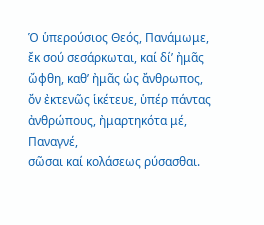Ὁ ὑπερούσιος Θεός, Πανάμωμε, ἔκ σού σεσάρκωται, καί δί’ ἠμᾶς ὤφθη, καθ’ ἠμᾶς ὡς ἄνθρωπος, ὄν ἐκτενῶς ἱκέτευε, ὑπέρ πάντας ἀνθρώπους, ἠμαρτηκότα μέ, Παναγνέ,
σῶσαι καί κολάσεως ρύσασθαι.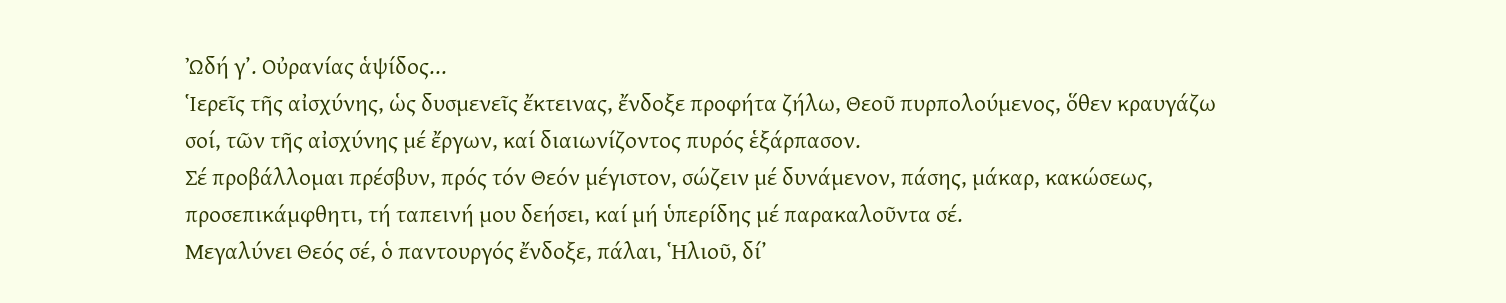Ὠδή γ’. Οὐρανίας ἁψίδος...
Ἱερεῖς τῆς αἰσχύνης, ὡς δυσμενεῖς ἔκτεινας, ἔνδοξε προφήτα ζήλω, Θεοῦ πυρπολούμενος, ὅθεν κραυγάζω σοί, τῶν τῆς αἰσχύνης μέ ἔργων, καί διαιωνίζοντος πυρός ἑξάρπασον.
Σέ προβάλλομαι πρέσβυν, πρός τόν Θεόν μέγιστον, σώζειν μέ δυνάμενον, πάσης, μάκαρ, κακώσεως, προσεπικάμφθητι, τή ταπεινή μου δεήσει, καί μή ὑπερίδης μέ παρακαλοῦντα σέ.
Μεγαλύνει Θεός σέ, ὁ παντουργός ἔνδοξε, πάλαι, Ἡλιοῦ, δί’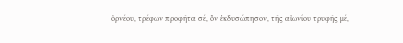ὀρνέου, τρέφων προφῆτα σέ, ὄν ἐκδυσώπησον, τῆς αἰωνίου τρυφῆς μέ,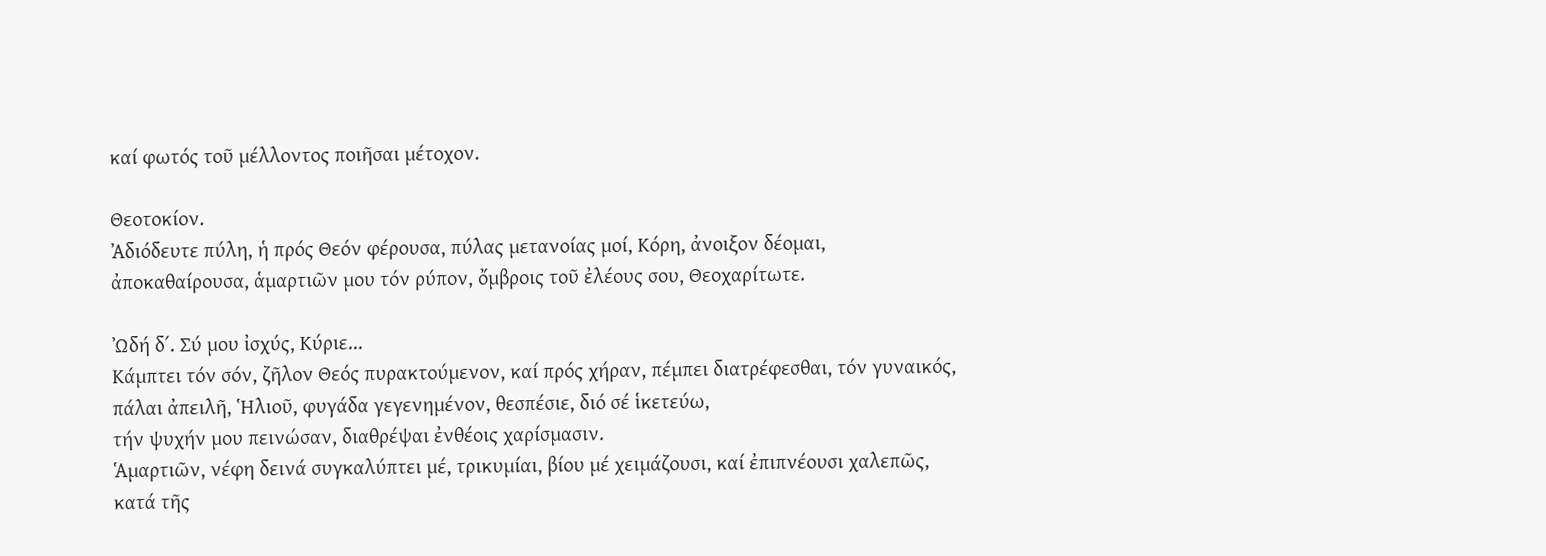καί φωτός τοῦ μέλλοντος ποιῆσαι μέτοχον.

Θεοτοκίον.
Ἀδιόδευτε πύλη, ἡ πρός Θεόν φέρουσα, πύλας μετανοίας μοί, Κόρη, ἀνοιξον δέομαι, ἀποκαθαίρουσα, ἁμαρτιῶν μου τόν ρύπον, ὄμβροις τοῦ ἐλέους σου, Θεοχαρίτωτε.

Ὠδή δ΄. Σύ μου ἰσχύς, Κύριε...
Κάμπτει τόν σόν, ζῆλον Θεός πυρακτούμενον, καί πρός χήραν, πέμπει διατρέφεσθαι, τόν γυναικός, πάλαι ἀπειλῆ, Ἡλιοῦ, φυγάδα γεγενημένον, θεσπέσιε, διό σέ ἱκετεύω,
τήν ψυχήν μου πεινώσαν, διαθρέψαι ἐνθέοις χαρίσμασιν.
Ἁμαρτιῶν, νέφη δεινά συγκαλύπτει μέ, τρικυμίαι, βίου μέ χειμάζουσι, καί ἐπιπνέουσι χαλεπῶς, κατά τῆς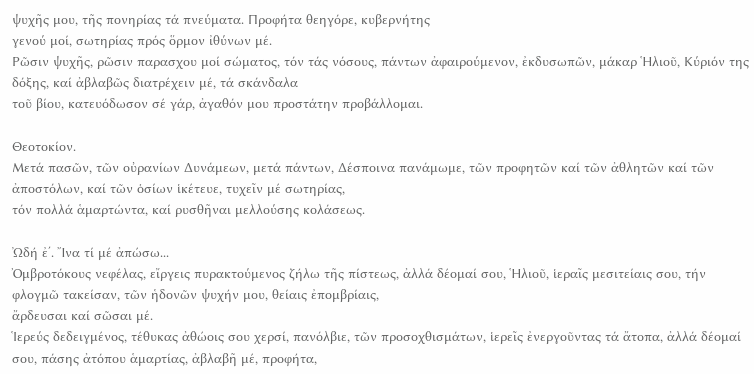ψυχῆς μου, τῆς πονηρίας τά πνεύματα. Προφήτα θεηγόρε, κυβερνήτης
γενού μοί, σωτηρίας πρός ὅρμον ἰθύνων μέ.
Ρῶσιν ψυχῆς, ρῶσιν παρασχου μοί σώματος, τόν τάς νόσους, πάντων ἀφαιρούμενον, ἐκδυσωπῶν, μάκαρ Ἡλιοῦ, Κύριόν της δόξης, καί ἀβλαβῶς διατρέχειν μέ, τά σκάνδαλα
τοῦ βίου, κατευόδωσον σέ γάρ, ἀγαθόν μου προστάτην προβάλλομαι.

Θεοτοκίον.
Μετά πασῶν, τῶν οὐρανίων Δυνάμεων, μετά πάντων, Δέσποινα πανάμωμε, τῶν προφητῶν καί τῶν ἀθλητῶν καί τῶν ἀποστόλων, καί τῶν ὁσίων ἱκέτευε, τυχεῖν μέ σωτηρίας,
τόν πολλά ἁμαρτώντα, καί ρυσθῆναι μελλούσης κολάσεως.

Ὠδή ἐ΄. Ἴνα τί μέ ἀπώσω...
Ὀμβροτόκους νεφέλας, εἴργεις πυρακτούμενος ζήλω τῆς πίστεως, ἀλλά δέομαί σου, Ἡλιοῦ, ἱεραῖς μεσιτείαις σου, τήν φλογμῶ τακείσαν, τῶν ἡδονῶν ψυχήν μου, θείαις ἐπομβρίαις,
ἄρδευσαι καί σῶσαι μέ.
Ἱερεύς δεδειγμένος, τέθυκας ἀθώοις σου χερσί, πανόλβιε, τῶν προσοχθισμάτων, ἱερεῖς ἐνεργοῦντας τά ἄτοπα, ἀλλά δέομαί σου, πάσης ἀτόπου ἁμαρτίας, ἀβλαβῆ μέ, προφήτα,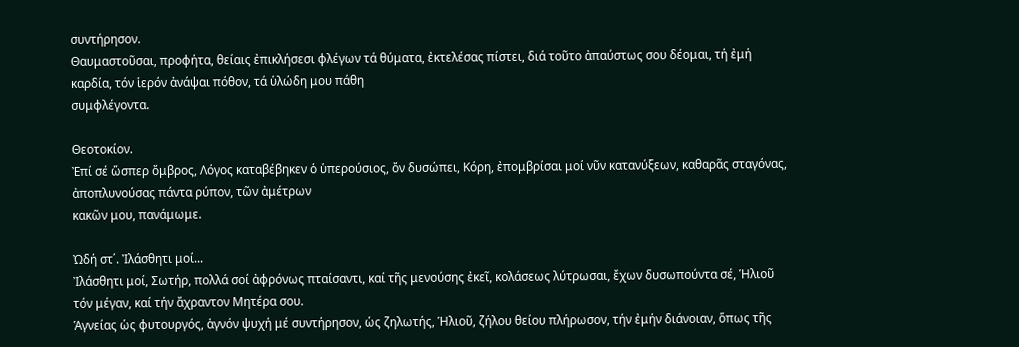συντήρησον.
Θαυμαστοῦσαι, προφήτα, θείαις ἐπικλήσεσι φλέγων τά θύματα, ἐκτελέσας πίστει, διά τοῦτο ἀπαύστως σου δέομαι, τή ἐμή καρδία, τόν ἱερόν ἀνάψαι πόθον, τά ὑλώδη μου πάθη
συμφλέγοντα.

Θεοτοκίον.
Ἐπί σέ ὥσπερ ὄμβρος, Λόγος καταβέβηκεν ὁ ὑπερούσιος, ὄν δυσώπει, Κόρη, ἐπομβρίσαι μοί νῦν κατανύξεων, καθαρᾶς σταγόνας, ἀποπλυνούσας πάντα ρύπον, τῶν ἀμέτρων
κακῶν μου, πανάμωμε.

Ὠδή στ΄. Ἰλάσθητι μοί...
Ἰλάσθητι μοί, Σωτήρ, πολλά σοί ἀφρόνως πταίσαντι, καί τῆς μενούσης ἐκεῖ, κολάσεως λύτρωσαι, ἔχων δυσωπούντα σέ, Ἡλιοῦ τόν μέγαν, καί τήν ἄχραντον Μητέρα σου.
Ἁγνείας ὡς φυτουργός, ἁγνόν ψυχή μέ συντήρησον, ὡς ζηλωτής, Ἡλιοῦ, ζήλου θείου πλήρωσον, τήν ἐμήν διάνοιαν, ὅπως τῆς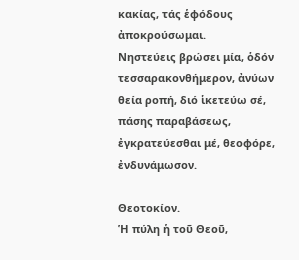κακίας, τάς ἑφόδους ἀποκρούσωμαι.
Νηστεύεις βρώσει μία, ὁδόν τεσσαρακονθήμερον, ἀνύων θεία ροπή, διό ἱκετεύω σέ, πάσης παραβάσεως, ἐγκρατεύεσθαι μέ, θεοφόρε, ἐνδυνάμωσον.

Θεοτοκίον.
Ἡ πύλη ἡ τοῦ Θεοῦ,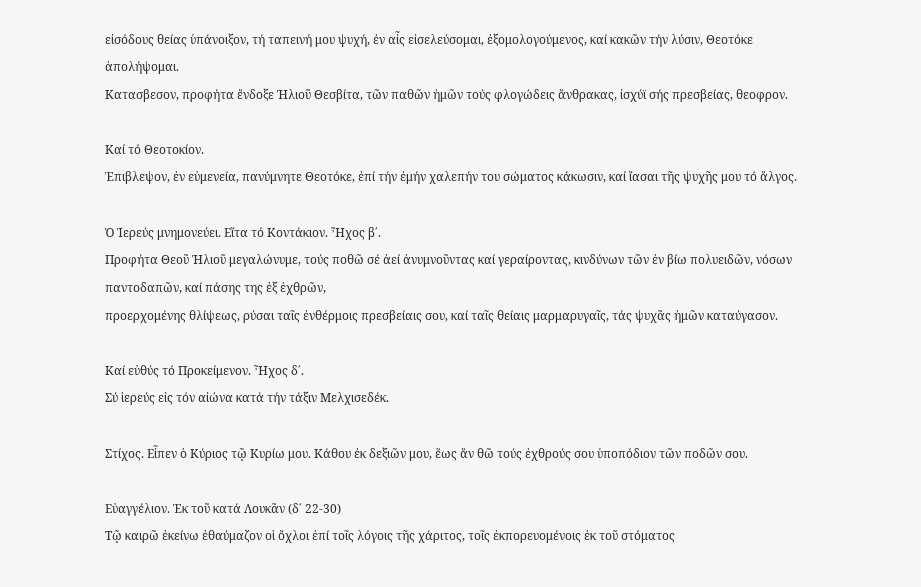εἰσόδους θείας ὑπάνοιξον, τή ταπεινή μου ψυχή, ἐν αἶς εἰσελεύσομαι, ἐξομολογούμενος, καί κακῶν τήν λύσιν, Θεοτόκε ἀπολήψομαι.
Κατασβεσον, προφήτα ἔνδοξε Ἡλιοῦ Θεσβίτα, τῶν παθῶν ἠμῶν τούς φλογώδεις ἄνθρακας, ἰσχύϊ σής πρεσβείας, θεοφρον.

Καί τό Θεοτοκίον.
Ἐπιβλεψον, ἐν εὐμενεία, πανύμνητε Θεοτόκε, ἐπί τήν ἐμήν χαλεπήν του σώματος κάκωσιν, καί ἴασαι τῆς ψυχῆς μου τό ἄλγος.

Ὁ Ἱερεύς μνημονεύει. Εἴτα τό Κοντάκιον. Ἦχος β΄.
Προφήτα Θεοῦ Ἡλιοῦ μεγαλώνυμε, τούς ποθῶ σέ ἀεί ἀνυμνοῦντας καί γεραίροντας, κινδύνων τῶν ἐν βίω πολυειδῶν, νόσων παντοδαπῶν, καί πάσης της ἐξ ἐχθρῶν,
προερχομένης θλίψεως, ρύσαι ταῖς ἐνθέρμοις πρεσβείαις σου, καί ταῖς θείαις μαρμαρυγαῖς, τάς ψυχᾶς ἠμῶν καταύγασον.

Καί εὐθύς τό Προκείμενον. Ἦχος δ΄.
Σύ ἱερεύς εἰς τόν αἰώνα κατά τήν τάξιν Μελχισεδέκ.

Στίχος. Εἶπεν ὁ Κύριος τῷ Κυρίω μου. Κάθου ἐκ δεξιῶν μου, ἕως ἄν θῶ τούς ἐχθρούς σου ὑποπόδιον τῶν ποδῶν σου.

Εὐαγγέλιον. Ἐκ τοῦ κατά Λουκᾶν (δ΄ 22-30)
Τῷ καιρῶ ἐκείνω ἐθαύμαζον οἱ ὄχλοι ἐπί τοῖς λόγοις τῆς χάριτος, τοῖς ἐκπορευομένοις ἐκ τοῦ στόματος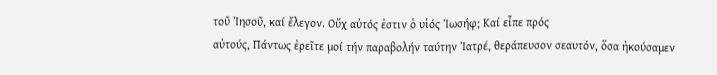τοῦ Ἰησοῦ, καί ἔλεγον. Οὔχ αὐτός ἐστιν ὁ υἱός Ἰωσήφ; Καί εἶπε πρός
αὐτούς, Πάντως ἐρεῖτε μοί τήν παραβολήν ταύτην Ἰατρέ, θεράπευσον σεαυτόν, ὅσα ἠκούσαμεν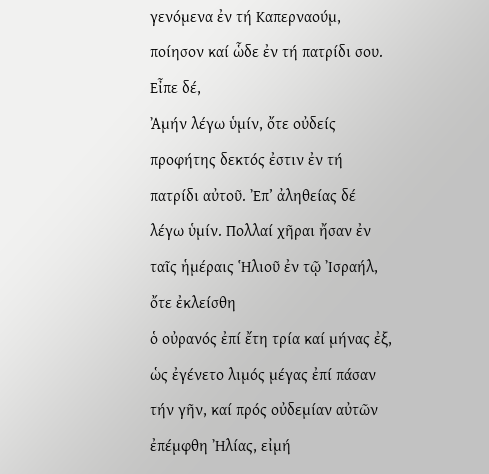γενόμενα ἐν τή Καπερναούμ, ποίησον καί ὧδε ἐν τή πατρίδι σου. Εἶπε δέ,
Ἀμήν λέγω ὑμίν, ὄτε οὐδείς προφήτης δεκτός ἐστιν ἐν τή πατρίδι αὐτοῦ. Ἐπ’ ἀληθείας δέ λέγω ὑμίν. Πολλαί χῆραι ἤσαν ἐν ταῖς ἡμέραις Ἡλιοῦ ἐν τῷ Ἰσραήλ, ὄτε ἐκλείσθη
ὁ οὐρανός ἐπί ἔτη τρία καί μήνας ἐξ, ὡς ἐγένετο λιμός μέγας ἐπί πάσαν τήν γῆν, καί πρός οὐδεμίαν αὐτῶν ἐπέμφθη Ἠλίας, εἰμή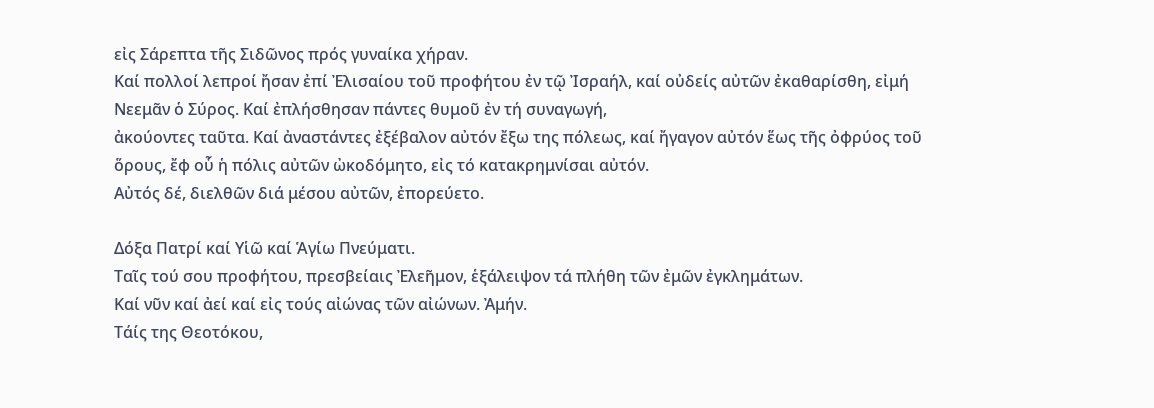εἰς Σάρεπτα τῆς Σιδῶνος πρός γυναίκα χήραν.
Καί πολλοί λεπροί ἤσαν ἐπί Ἐλισαίου τοῦ προφήτου ἐν τῷ Ἰσραήλ, καί οὐδείς αὐτῶν ἐκαθαρίσθη, εἰμή Νεεμᾶν ὁ Σύρος. Καί ἐπλήσθησαν πάντες θυμοῦ ἐν τή συναγωγή,
ἀκούοντες ταῦτα. Καί ἀναστάντες ἐξέβαλον αὐτόν ἔξω της πόλεως, καί ἤγαγον αὐτόν ἕως τῆς ὀφρύος τοῦ ὅρους, ἔφ οὗ ἡ πόλις αὐτῶν ὠκοδόμητο, εἰς τό κατακρημνίσαι αὐτόν.
Αὐτός δέ, διελθῶν διά μέσου αὐτῶν, ἐπορεύετο.

Δόξα Πατρί καί Υἱῶ καί Ἁγίω Πνεύματι.
Ταῖς τού σου προφήτου, πρεσβείαις Ἐλεῆμον, ἑξάλειψον τά πλήθη τῶν ἐμῶν ἐγκλημάτων.
Καί νῦν καί ἀεί καί εἰς τούς αἰώνας τῶν αἰώνων. Ἀμήν.
Τάίς της Θεοτόκου,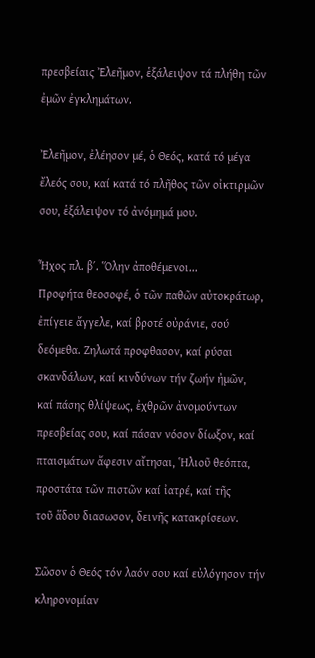πρεσβείαις Ἐλεῆμον, ἑξάλειψον τά πλήθη τῶν ἐμῶν ἐγκλημάτων.

Ἐλεῆμον, ἐλέησον μέ, ὁ Θεός, κατά τό μέγα ἔλεός σου, καί κατά τό πλῆθος τῶν οἰκτιρμῶν σου, ἑξάλειψον τό ἀνόμημά μου.

Ἦχος πλ. β΄. Ὅλην ἀποθέμενοι...
Προφήτα θεοσοφέ, ὁ τῶν παθῶν αὐτοκράτωρ, ἐπίγειε ἄγγελε, καί βροτέ οὐράνιε, σού δεόμεθα. Ζηλωτά προφθασον, καί ρύσαι σκανδάλων, καί κινδύνων τήν ζωήν ἠμῶν,
καί πάσης θλίψεως, ἐχθρῶν ἀνομούντων πρεσβείας σου, καί πάσαν νόσον δίωξον, καί πταισμάτων ἄφεσιν αἴτησαι, Ἡλιοῦ θεόπτα, προστάτα τῶν πιστῶν καί ἰατρέ, καί τῆς
τοῦ ἅδου διασωσον, δεινῆς κατακρίσεων.

Σῶσον ὁ Θεός τόν λαόν σου καί εὐλόγησον τήν κληρονομίαν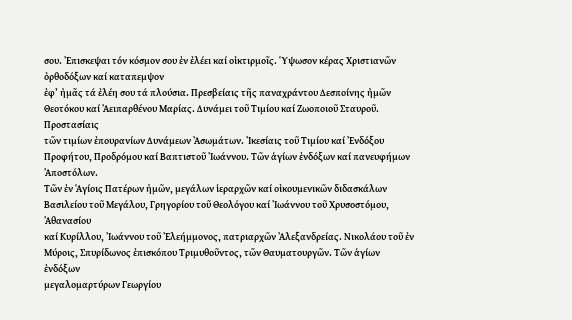σου. Ἐπισκεψαι τόν κόσμον σου ἐν ἐλέει καί οἰκτιρμοῖς. Ὑψωσον κέρας Χριστιανῶν ὀρθοδόξων καί καταπεμψον
ἐφ’ ἠμᾶς τά ἐλέη σου τά πλούσια. Πρεσβείαις τῆς παναχράντου Δεσποίνης ἠμῶν Θεοτόκου καί Ἀειπαρθένου Μαρίας. Δυνάμει τοῦ Τιμίου καί Ζωοποιοῦ Σταυροῦ. Προστασίαις
τῶν τιμίων ἐπουρανίων Δυνάμεων Ἀσωμάτων. Ἰκεσίαις τοῦ Τιμίου καί Ἐνδόξου Προφήτου, Προδρόμου καί Βαπτιστοῦ Ἰωάννου. Τῶν ἁγίων ἐνδόξων καί πανευφήμων Ἀποστόλων.
Τῶν ἐν Ἁγίοις Πατέρων ἠμῶν, μεγάλων ἱεραρχῶν καί οἰκουμενικῶν διδασκάλων Βασιλείου τοῦ Μεγάλου, Γρηγορίου τοῦ Θεολόγου καί Ἰωάννου τοῦ Χρυσοστόμου, Ἀθανασίου
καί Κυρίλλου, Ἰωάννου τοῦ Ἐλεήμμονος, πατριαρχῶν Ἀλεξανδρείας. Νικολάου τοῦ ἐν Μύροις, Σπυρίδωνος ἐπισκόπου Τριμυθοῦντος, τῶν Θαυματουργῶν. Τῶν ἁγίων ἐνδόξων
μεγαλομαρτύρων Γεωργίου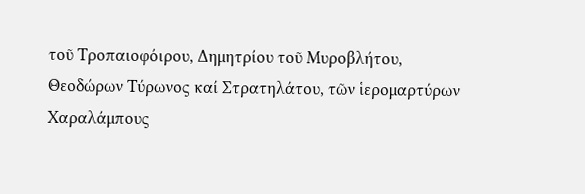τοῦ Τροπαιοφόιρου, Δημητρίου τοῦ Μυροβλήτου, Θεοδώρων Τύρωνος καί Στρατηλάτου, τῶν ἱερομαρτύρων Χαραλάμπους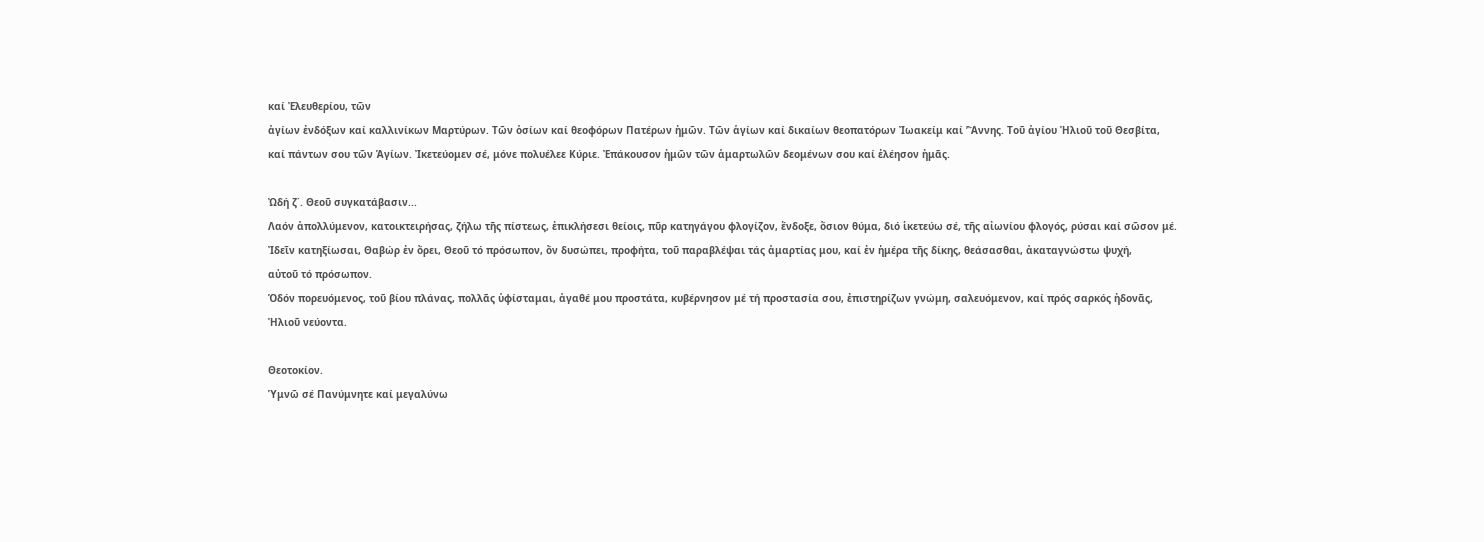καί Ἐλευθερίου, τῶν
ἁγίων ἐνδόξων καί καλλινίκων Μαρτύρων. Τῶν ὁσίων καί θεοφόρων Πατέρων ἠμῶν. Τῶν ἁγίων καί δικαίων θεοπατόρων Ἰωακείμ καί ’Ἄννης. Τοῦ ἁγίου Ἡλιοῦ τοῦ Θεσβίτα,
καί πάντων σου τῶν Ἁγίων. Ἰκετεύομεν σέ, μόνε πολυέλεε Κύριε. Ἐπάκουσον ἠμῶν τῶν ἁμαρτωλῶν δεομένων σου καί ἐλέησον ἠμᾶς.

Ὠδή ζ΄. Θεοῦ συγκατάβασιν...
Λαόν ἀπολλύμενον, κατοικτειρήσας, ζήλω τῆς πίστεως, ἐπικλήσεσι θείοις, πῦρ κατηγάγου φλογίζον, ἔνδοξε, ὅσιον θύμα, διό ἱκετεύω σέ, τῆς αἰωνίου φλογός, ρύσαι καί σῶσον μέ.
Ἰδεῖν κατηξίωσαι, Θαβώρ ἐν ὄρει, Θεοῦ τό πρόσωπον, ὄν δυσώπει, προφήτα, τοῦ παραβλέψαι τάς ἁμαρτίας μου, καί ἐν ἡμέρα τῆς δίκης, θεάσασθαι, ἀκαταγνώστω ψυχή,
αὐτοῦ τό πρόσωπον.
Ὁδόν πορευόμενος, τοῦ βίου πλάνας, πολλᾶς ὑφίσταμαι, ἀγαθέ μου προστάτα, κυβέρνησον μέ τή προστασία σου, ἐπιστηρίζων γνώμη, σαλευόμενον, καί πρός σαρκός ἠδονᾶς,
Ἡλιοῦ νεύοντα.

Θεοτοκίον.
Ὑμνῶ σέ Πανύμνητε καί μεγαλύνω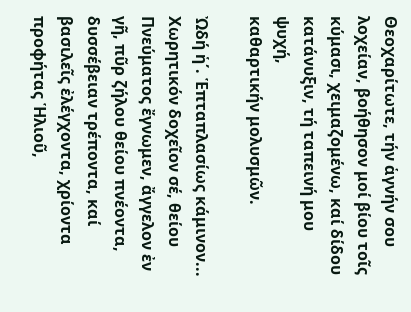Θεοχαρίτωτε, τήν ἁγνήν σου λοχείαν, βοήθησον μοί βίου τοῖς κύμασι, χειμαζομένω, καί δίδου κατάνυξιν, τή ταπεινή μου ψυχή,
καθαρτικήν μολυσμῶν.

Ὠδή ἡ΄. Ἑπταπλασίως κάμινον...
Χωρητικόν δοχεῖον σέ, θείου Πνεύματος ἔγνωμεν, ἄγγελον ἐν γῆ, πῦρ ζήλου θείου πνέοντα, δυσσέβειαν τρέποντα, καί βασιλεῖς ἐλέγχοντα, χρίοντα προφήτας Ἡλιοῦ,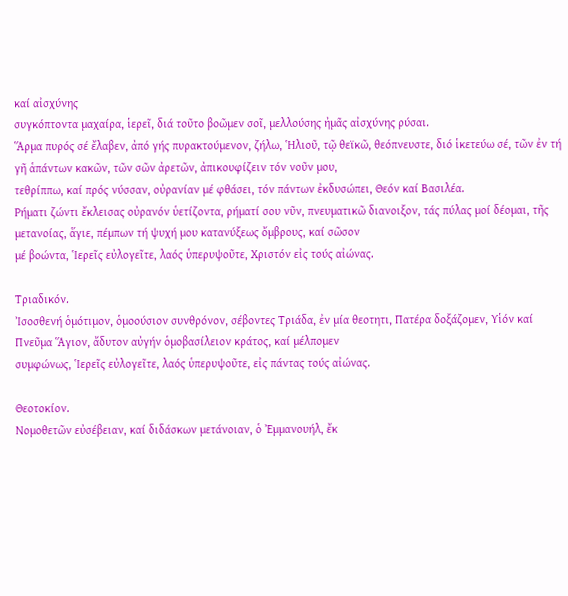καί αἰσχύνης
συγκόπτοντα μαχαίρα, ἱερεῖ, διά τοῦτο βοῶμεν σοῖ, μελλούσης ἠμᾶς αἰσχύνης ρύσαι.
Ἅρμα πυρός σέ ἔλαβεν, ἀπό γής πυρακτούμενον, ζήλω, Ἡλιοῦ, τῷ θεϊκῶ, θεόπνευστε, διό ἱκετεύω σέ, τῶν ἐν τή γῆ ἁπάντων κακῶν, τῶν σῶν ἀρετῶν, ἀπικουφίζειν τόν νοῦν μου,
τεθρίππω, καί πρός νύσσαν, οὐρανίαν μέ φθάσει, τόν πάντων ἐκδυσώπει, Θεόν καί Βασιλέα.
Ρήματι ζώντι ἔκλεισας οὐρανόν ὑετίζοντα, ρήματί σου νῦν, πνευματικῶ διανοιξον, τάς πύλας μοί δέομαι, τῆς μετανοίας, ἅγιε, πέμπων τή ψυχή μου κατανύξεως ὄμβρους, καί σῶσον
μέ βοώντα, Ἱερεῖς εὐλογεῖτε, λαός ὑπερυψοῦτε, Χριστόν εἰς τούς αἰώνας.

Τριαδικόν.
Ἰσοσθενή ὁμότιμον, ὁμοούσιον συνθρόνον, σέβοντες Τριάδα, ἐν μία θεοτητι, Πατέρα δοξάζομεν, Υἱόν καί Πνεῦμα Ἅγιον, ἄδυτον αὐγήν ὁμοβασίλειον κράτος, καί μέλπομεν
συμφώνως, Ἱερεῖς εὐλογεῖτε, λαός ὑπερυψοῦτε, εἰς πάντας τούς αἰώνας.

Θεοτοκίον.
Νομοθετῶν εὐσέβειαν, καί διδάσκων μετάνοιαν, ὁ Ἐμμανουήλ, ἔκ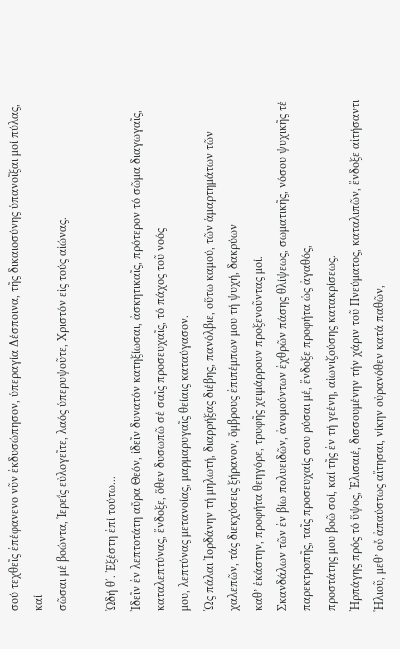σού τεχθεῖς ἐπέφανενο νῦν ἐκδυσώπησον, ὑπεραγία Δέσποινα, τῆς δικαιοσύνης ὑπανοῖξαι μοί πύλας, καί
σῶσαι μέ βοώντα, Ἱερεΐς εὐλογεῖτε, λαός ὑπερυψοῦτε, Χριστόν εἰς τούς αἰώνας.

Ὠδή θ΄. Ἐξέστη ἐπί τούτω...
Ἰδεῖν ἐν λεπτοτάτη αὔρα Θεόν, ἰδεῖν δυνατόν κατηξίωσαι, ἀσκητικαῖς, πρότερον τό σῶμα διαγωγαῖς, καταλεπτύνας, ἔνδοξε, ὅθεν δυσωπῶ σέ σαῖς προσευχαῖς, τό πάχος τοῦ νοός
μου, λεπτύνας μετανοίας, μαρμαρυγαῖς θείαις καταύγασον.
Ὡς πάλαι Ἰορδάνην τή μηλωτή, διαρρήξας διέβης, πανόλβιε, οὕτω καμού, τῶν ἁμαρτημάτων τῶν χαλεπῶν, τάς διεκχύσεις ξήρανον, ὄμβρους ἐπιπέμπων μου τή ψυχή, δακρύων
καθ’ ἑκάστην, προφήτα θεηγόρε, τρυφῆς χειμάρρουν προξενοῦντας μοί.
Σκανδάλων τῶν ἐν βίω πολυειδῶν, ἀνομούντων ἐχθρῶν πάσης θλίψεως, σωματικῆς, νόσου ψυχικῆς τέ παρεκτροπῆς, ταῖς προσευχαίς σου ρύσαι μέ, ἔνδοξε προφήτα ὡς ἀγαθός,
προστάτης μου βοῶ σοί, καί τῆς ἐν τή γεένη, αἰωνιζούσης κατακρίσεως.
Ἠρπάγης πρός τό ὕψος, Ἐλισαιέ, δισσουμένην τήν χάριν τοῦ Πνεύματος, καταλιπῶν, ἔνδοξε αἰτήσαντι Ἡλιοῦ, μεθ’ οὗ ἀπαύστως αἴτησαι, νίκην οὐρανόθεν κατά παθῶν,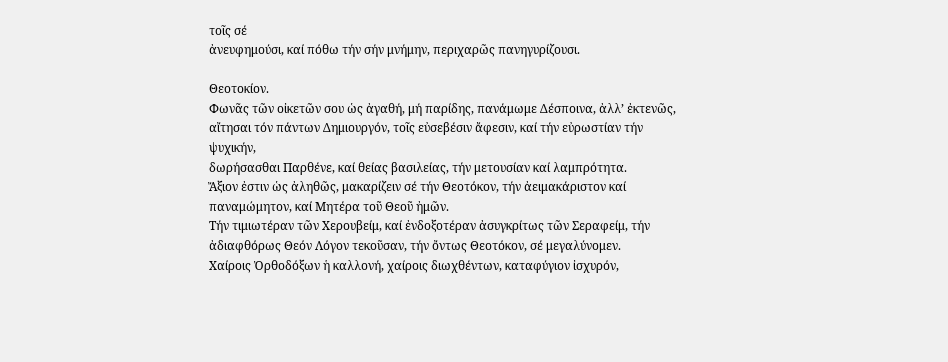τοῖς σέ
ἀνευφημούσι, καί πόθω τήν σήν μνήμην, περιχαρῶς πανηγυρίζουσι.

Θεοτοκίον.
Φωνᾶς τῶν οἰκετῶν σου ὡς ἀγαθή, μή παρίδης, πανάμωμε Δέσποινα, ἀλλ’ ἐκτενῶς, αἴτησαι τόν πάντων Δημιουργόν, τοῖς εὐσεβέσιν ἄφεσιν, καί τήν εὐρωστίαν τήν ψυχικήν,
δωρήσασθαι Παρθένε, καί θείας βασιλείας, τήν μετουσίαν καί λαμπρότητα.
Ἄξιον ἐστιν ὡς ἀληθῶς, μακαρίζειν σέ τήν Θεοτόκον, τήν ἀειμακάριστον καί παναμώμητον, καί Μητέρα τοῦ Θεοῦ ἠμῶν.
Τήν τιμιωτέραν τῶν Χερουβείμ, καί ἐνδοξοτέραν ἀσυγκρίτως τῶν Σεραφείμ, τήν ἀδιαφθόρως Θεόν Λόγον τεκοῦσαν, τήν ὄντως Θεοτόκον, σέ μεγαλύνομεν.
Χαίροις Ὀρθοδόξων ἡ καλλονή, χαίροις διωχθέντων, καταφύγιον ἰσχυρόν,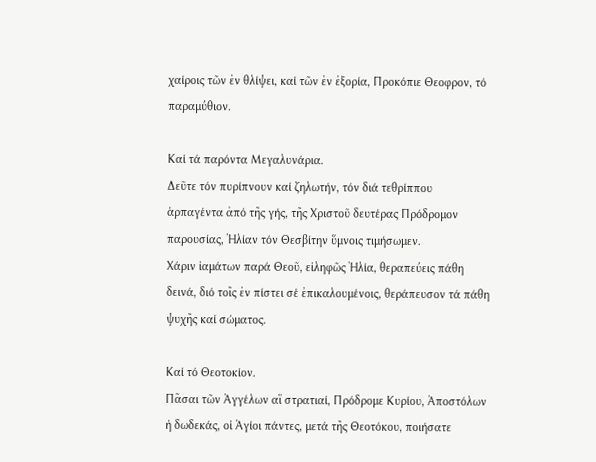χαίροις τῶν ἐν θλίψει, καί τῶν ἐν ἐξορία, Προκόπιε Θεοφρον, τό παραμύθιον.

Καί τά παρόντα Μεγαλυνάρια.
Δεῦτε τόν πυρίπνουν καί ζηλωτήν, τόν διά τεθρίππου ἁρπαγέντα ἀπό τῆς γής, τῆς Χριστοῦ δευτέρας Πρόδρομον παρουσίας, Ἠλίαν τόν Θεσβίτην ὕμνοις τιμήσωμεν.
Χάριν ἰαμάτων παρά Θεοῦ, εἰληφῶς Ἠλία, θεραπεύεις πάθη δεινά, διό τοῖς ἐν πίστει σέ ἐπικαλουμένοις, θεράπευσον τά πάθη ψυχῆς καί σώματος.

Καί τό Θεοτοκίον.
Πᾶσαι τῶν Ἀγγέλων αἵ στρατιαί, Πρόδρομε Κυρίου, Ἀποστόλων ἡ δωδεκάς, οἱ Ἁγίοι πάντες, μετά τῆς Θεοτόκου, ποιήσατε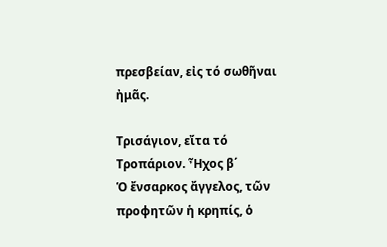πρεσβείαν, εἰς τό σωθῆναι ἠμᾶς.

Τρισάγιον, εἴτα τό Τροπάριον. Ἦχος β΄
Ὁ ἔνσαρκος ἄγγελος, τῶν προφητῶν ἡ κρηπίς, ὁ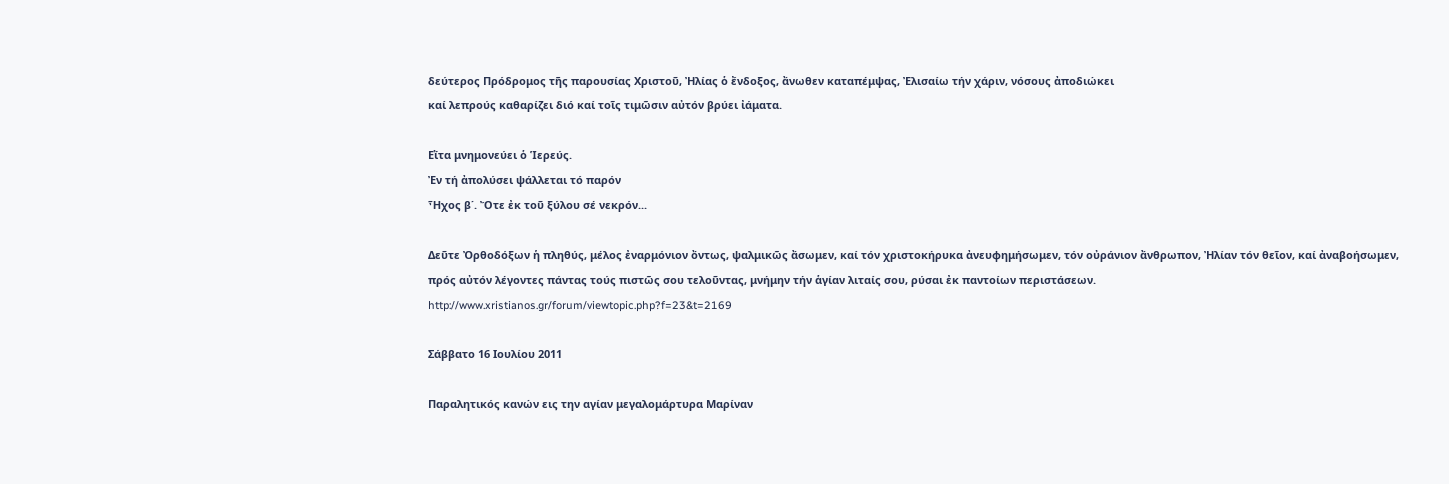δεύτερος Πρόδρομος τῆς παρουσίας Χριστοῦ, Ἠλίας ὁ ἔνδοξος, ἄνωθεν καταπέμψας, Ἐλισαίω τήν χάριν, νόσους ἀποδιώκει
καί λεπρούς καθαρίζει διό καί τοῖς τιμῶσιν αὐτόν βρύει ἰάματα.

Εἴτα μνημονεύει ὁ Ἱερεύς.
Ἐν τή ἀπολύσει ψάλλεται τό παρόν
Ἦχος β΄. Ὄτε ἐκ τοῦ ξύλου σέ νεκρόν...

Δεῦτε Ὀρθοδόξων ἡ πληθύς, μέλος ἐναρμόνιον ὄντως, ψαλμικῶς ἄσωμεν, καί τόν χριστοκήρυκα ἀνευφημήσωμεν, τόν οὐράνιον ἄνθρωπον, Ἠλίαν τόν θεῖον, καί ἀναβοήσωμεν,
πρός αὐτόν λέγοντες πάντας τούς πιστῶς σου τελοῦντας, μνήμην τήν ἁγίαν λιταίς σου, ρύσαι ἐκ παντοίων περιστάσεων.
http://www.xristianos.gr/forum/viewtopic.php?f=23&t=2169

Σάββατο 16 Ιουλίου 2011

Παραλητικός κανών εις την αγίαν μεγαλομάρτυρα Μαρίναν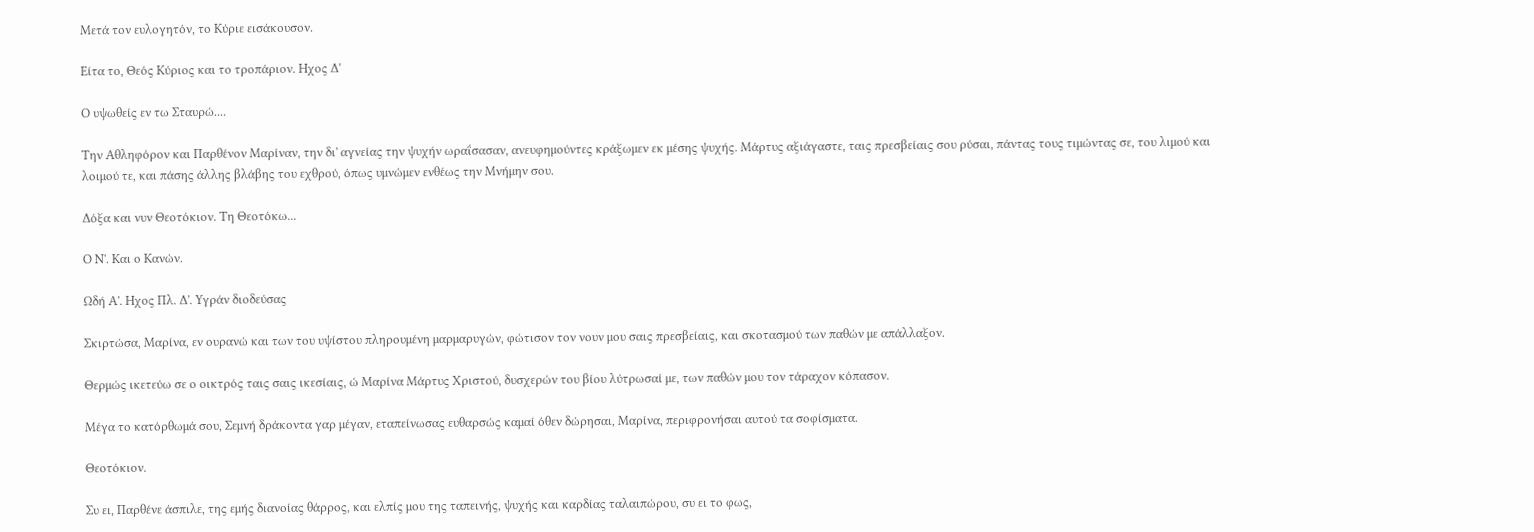Μετά τον ευλογητόν, το Κύριε εισάκουσον.

Είτα το, Θεός Κύριος και το τροπάριον. Ηχος Δ'

Ο υψωθείς εν τω Σταυρώ....

Την Αθληφόρον και Παρθένον Μαρίναν, την δι' αγνείας την ψυχήν ωραΐσασαν, ανευφημούντες κράξωμεν εκ μέσης ψυχής. Μάρτυς αξιάγαστε, ταις πρεσβείαις σου ρύσαι, πάντας τους τιμώντας σε, του λιμού και λοιμού τε, και πάσης άλλης βλάβης του εχθρού, όπως υμνώμεν ενθέως την Μνήμην σου.

Δόξα και νυν Θεοτόκιον. Τη Θεοτόκω...

Ο Ν'. Και ο Κανών.

Ωδή Α'. Ηχος Πλ. Δ'. Υγράν διοδεύσας

Σκιρτώσα, Μαρίνα, εν ουρανώ και των του υψίστου πληρουμένη μαρμαρυγών, φώτισον τον νουν μου σαις πρεσβείαις, και σκοτασμού των παθών με απάλλαξον.

Θερμώς ικετεύω σε ο οικτρός ταις σαις ικεσίαις, ώ Μαρίνα Μάρτυς Χριστού, δυσχερών του βίου λύτρωσαί με, των παθών μου τον τάραχον κόπασον.

Μέγα το κατόρθωμά σου, Σεμνή δράκοντα γαρ μέγαν, εταπείνωσας ευθαρσώς καμαί όθεν δώρησαι, Μαρίνα, περιφρονήσαι αυτού τα σοφίσματα.

Θεοτόκιον.

Συ ει, Παρθένε άσπιλε, της εμής διανοίας θάρρος, και ελπίς μου της ταπεινής, ψυχής και καρδίας ταλαιπώρου, συ ει το φως,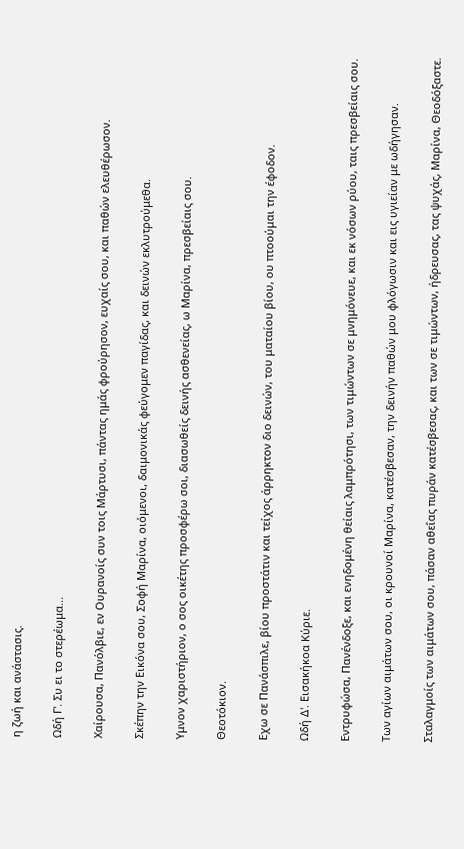η ζωή και ανάστασις.

Ωδή Γ'. Συ ει το στερέωμα...

Χαίρουσα, Πανόλβιε, εν Ουρανοίς συν τοις Μάρτυσι, πάντας ημάς φρούρησον, ευχαίς σου, και παθών ελευθέρωσον.

Σκέπην την Εικόνα σου, Σοφή Μαρίνα, οιόμενοι, δαιμονικάς φεύγομεν παγίδας, και δεινών εκλυτρούμεθα.

Υμνον χαριστήριον, ο σος οικέτης προσφέρω σοι, διασωθείς δεινής ασθενείας, ω Μαρίνα, πρεσβείαις σου.

Θεοτόκιον.

Εχω σε Πανάσπιλε, βίου προστάτιν και τείχος άρρηκτον διο δεινών, του ματαίου βίου, ου πτοούμαι την έφοδον.

Ωδή Δ'. Εισακήκοα Κύριε.

Εντρυφώσα, Πανένδοξε, και ενηδομένη θείαις λαμπρότησι, των τιμώντων σε μνημόνευε, και εκ νόσων ρύου, ταις πρεσβείαις σου.

Των αγίων αιμάτων σου, οι κρουνοί Μαρίνα, κατέσβεσαν, την δεινήν παθών μου φλόγωσιν και εις υγιείαν με ωδήγησαν.

Σταλαγμοίς των αιμάτων σου, πάσαν αθεΐας πυράν κατέσβεσας, και των σε τιμώντων, ήδρευσας, τας ψυχάς, Μαρίνα, Θεοδόξαστε.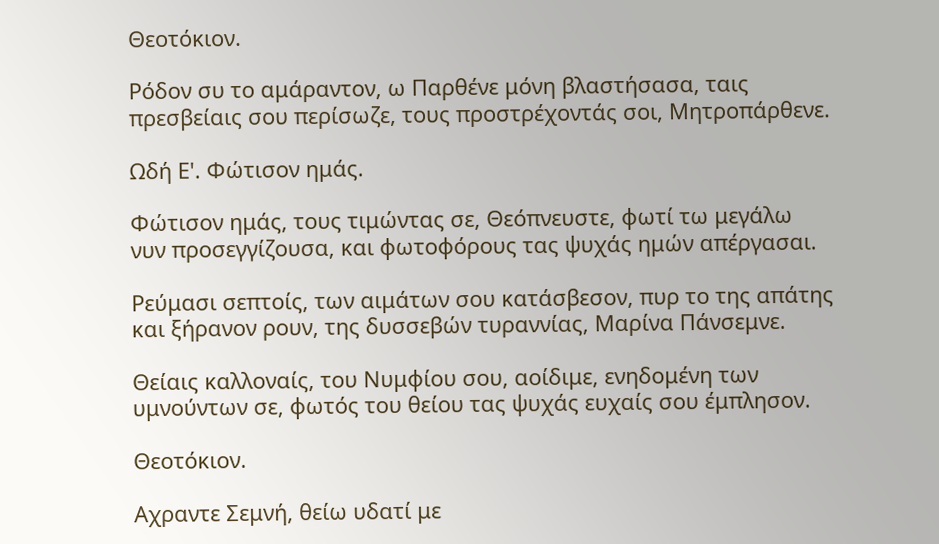Θεοτόκιον.

Ρόδον συ το αμάραντον, ω Παρθένε μόνη βλαστήσασα, ταις πρεσβείαις σου περίσωζε, τους προστρέχοντάς σοι, Μητροπάρθενε.

Ωδή Ε'. Φώτισον ημάς.

Φώτισον ημάς, τους τιμώντας σε, Θεόπνευστε, φωτί τω μεγάλω νυν προσεγγίζουσα, και φωτοφόρους τας ψυχάς ημών απέργασαι.

Ρεύμασι σεπτοίς, των αιμάτων σου κατάσβεσον, πυρ το της απάτης και ξήρανον ρουν, της δυσσεβών τυραννίας, Μαρίνα Πάνσεμνε.

Θείαις καλλοναίς, του Νυμφίου σου, αοίδιμε, ενηδομένη των υμνούντων σε, φωτός του θείου τας ψυχάς ευχαίς σου έμπλησον.

Θεοτόκιον.

Αχραντε Σεμνή, θείω υδατί με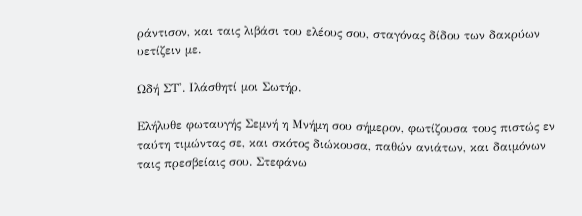ράντισον, και ταις λιβάσι του ελέους σου, σταγόνας δίδου των δακρύων υετίζειν με.

Ωδή ΣΤ'. Ιλάσθητί μοι Σωτήρ.

Ελήλυθε φωταυγής Σεμνή η Μνήμη σου σήμερον, φωτίζουσα τους πιστώς εν ταύτη τιμώντας σε, και σκότος διώκουσα, παθών ανιάτων, και δαιμόνων ταις πρεσβείαις σου. Στεφάνω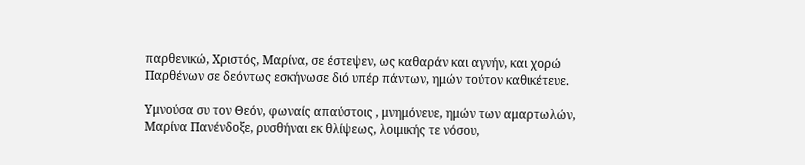παρθενικώ, Χριστός, Μαρίνα, σε έστεψεν, ως καθαράν και αγνήν, και χορώ Παρθένων σε δεόντως εσκήνωσε διό υπέρ πάντων, ημών τούτον καθικέτευε.

Υμνούσα συ τον Θεόν, φωναίς απαύστοις , μνημόνευε, ημών των αμαρτωλών, Μαρίνα Πανένδοξε, ρυσθήναι εκ θλίψεως, λοιμικής τε νόσου,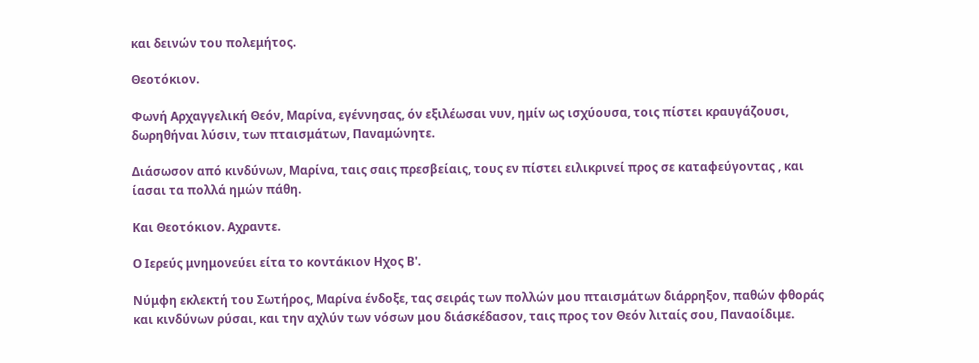και δεινών του πολεμήτος.

Θεοτόκιον.

Φωνή Αρχαγγελική Θεόν, Μαρίνα, εγέννησας, όν εξιλέωσαι νυν, ημίν ως ισχύουσα, τοις πίστει κραυγάζουσι, δωρηθήναι λύσιν, των πταισμάτων, Παναμώνητε.

Διάσωσον από κινδύνων, Μαρίνα, ταις σαις πρεσβείαις, τους εν πίστει ειλικρινεί προς σε καταφεύγοντας , και ίασαι τα πολλά ημών πάθη.

Και Θεοτόκιον. Αχραντε.

Ο Ιερεύς μνημονεύει είτα το κοντάκιον Ηχος Β'.

Νύμφη εκλεκτή του Σωτήρος, Μαρίνα ένδοξε, τας σειράς των πολλών μου πταισμάτων διάρρηξον, παθών φθοράς και κινδύνων ρύσαι, και την αχλύν των νόσων μου διάσκέδασον, ταις προς τον Θεόν λιταίς σου, Παναοίδιμε.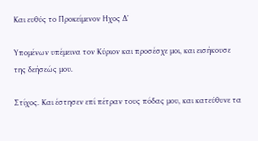Και ευθύς το Προκείμενον Ηχος Δ'

Υπομένων υπέμεινα τον Κύριον και προσέσχε μοι, και εισήκουσε της δεήσεώς μου.

Στίχος. Και έστησεν επί πέτραν τους πόδας μου, και κατεύθυνε τα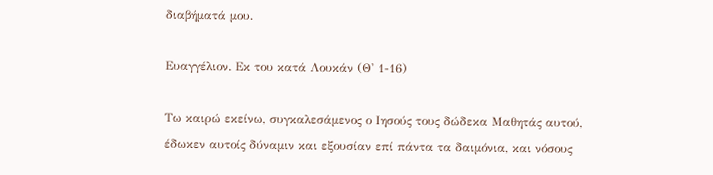διαβήματά μου.

Ευαγγέλιον. Εκ του κατά Λουκάν (Θ' 1-16)

Τω καιρώ εκείνω, συγκαλεσάμενος ο Ιησούς τους δώδεκα Μαθητάς αυτού, έδωκεν αυτοίς δύναμιν και εξουσίαν επί πάντα τα δαιμόνια, και νόσους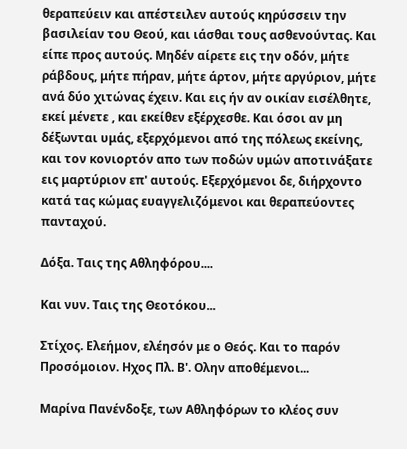θεραπεύειν και απέστειλεν αυτούς κηρύσσειν την βασιλείαν του Θεού, και ιάσθαι τους ασθενούντας. Και είπε προς αυτούς. Μηδέν αίρετε εις την οδόν, μήτε ράβδους, μήτε πήραν, μήτε άρτον, μήτε αργύριον, μήτε ανά δύο χιτώνας έχειν. Και εις ήν αν οικίαν εισέλθητε, εκεί μένετε , και εκείθεν εξέρχεσθε. Και όσοι αν μη δέξωνται υμάς, εξερχόμενοι από της πόλεως εκείνης, και τον κονιορτόν απο των ποδών υμών αποτινάξατε εις μαρτύριον επ' αυτούς. Εξερχόμενοι δε, διήρχοντο κατά τας κώμας ευαγγελιζόμενοι και θεραπεύοντες πανταχού.

Δόξα. Ταις της Αθληφόρου....

Και νυν. Ταις της Θεοτόκου...

Στίχος. Ελεήμον, ελέησόν με ο Θεός. Και το παρόν Προσόμοιον. Ηχος Πλ. Β'. Ολην αποθέμενοι...

Μαρίνα Πανένδοξε, των Αθληφόρων το κλέος συν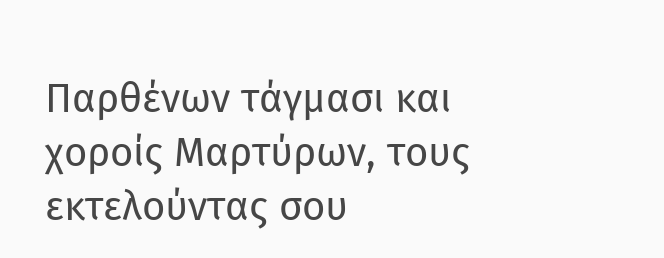Παρθένων τάγμασι και χοροίς Μαρτύρων, τους εκτελούντας σου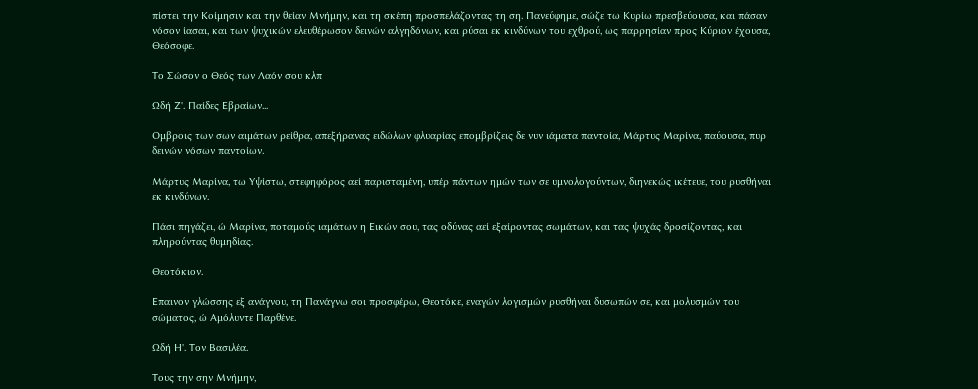πίστει την Κοίμησιν και την θείαν Μνήμην, και τη σκέπη προσπελάζοντας τη ση. Πανεύφημε, σώζε τω Κυρίω πρεσβεύουσα, και πάσαν νόσον ίασαι, και των ψυχικών ελευθέρωσον δεινών αλγηδόνων, και ρύσαι εκ κινδύνων του εχθρού, ως παρρησίαν προς Κύριον έχουσα, Θεόσοφε.

Το Σώσον ο Θεός των Λαόν σου κλπ

Ωδή Ζ'. Παίδες Εβραίων...

Ομβροις των σων αιμάτων ρείθρα, απεξήρανας ειδώλων φλυαρίας επομβρίζεις δε νυν ιάματα παντοία, Μάρτυς Μαρίνα, παύουσα, πυρ δεινών νόσων παντοίων.

Μάρτυς Μαρίνα, τω Υψίστω, στεφηφόρος αεί παρισταμένη, υπέρ πάντων ημών των σε υμνολογούντων, διηνεκώς ικέτευε, του ρυσθήναι εκ κινδύνων.

Πάσι πηγάζει, ώ Μαρίνα, ποταμούς ιαμάτων η Εικών σου, τας οδύνας αεί εξαίροντας σωμάτων, και τας ψυχάς δροσίζοντας, και πληρούντας θυμηδίας.

Θεοτόκιον.

Επαινον γλώσσης εξ ανάγνου, τη Πανάγνω σοι προσφέρω, Θεοτόκε, εναγών λογισμών ρυσθήναι δυσωπών σε, και μολυσμών του σώματος, ώ Αμόλυντε Παρθένε.

Ωδή Η'. Τον Βασιλέα.

Τους την σην Μνήμην,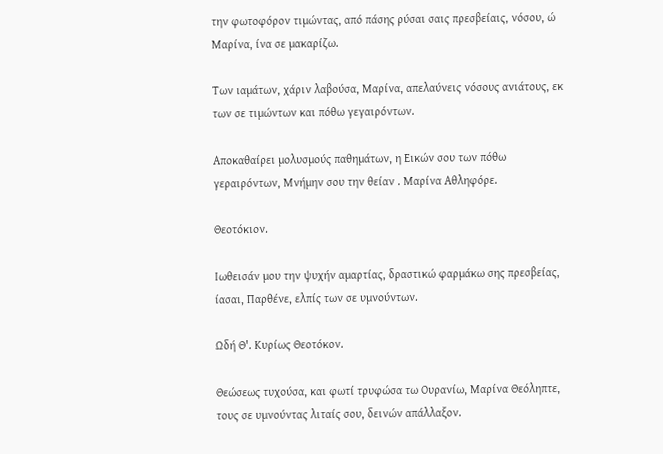την φωτοφόρον τιμώντας, από πάσης ρύσαι σαις πρεσβείαις, νόσου, ώ Μαρίνα, ίνα σε μακαρίζω.

Των ιαμάτων, χάριν λαβούσα, Μαρίνα, απελαύνεις νόσους ανιάτους, εκ των σε τιμώντων και πόθω γεγαιρόντων.

Αποκαθαίρει μολυσμούς παθημάτων, η Εικών σου των πόθω γεραιρόντων, Μνήμην σου την θείαν . Μαρίνα Αθληφόρε.

Θεοτόκιον.

Ιωθεισάν μου την ψυχήν αμαρτίας, δραστικώ φαρμάκω σης πρεσβείας, ίασαι, Παρθένε, ελπίς των σε υμνούντων.

Ωδή Θ'. Κυρίως Θεοτόκον.

Θεώσεως τυχούσα, και φωτί τρυφώσα τω Ουρανίω, Μαρίνα Θεόληπτε, τους σε υμνούντας λιταίς σου, δεινών απάλλαξον.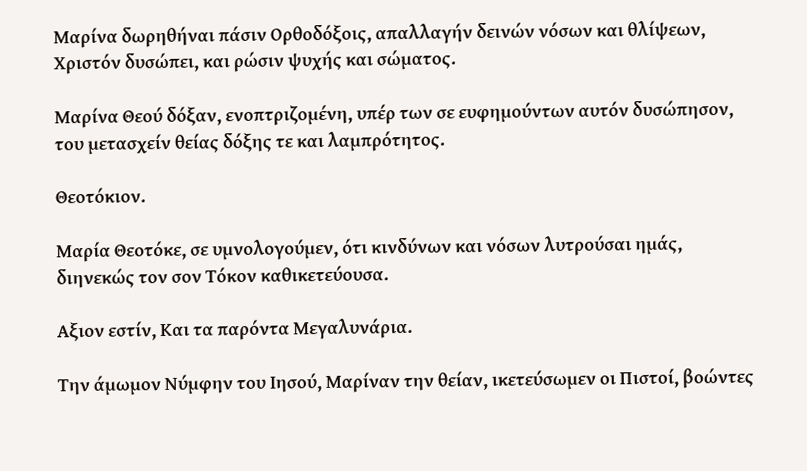Μαρίνα δωρηθήναι πάσιν Ορθοδόξοις, απαλλαγήν δεινών νόσων και θλίψεων, Χριστόν δυσώπει, και ρώσιν ψυχής και σώματος.

Μαρίνα Θεού δόξαν, ενοπτριζομένη, υπέρ των σε ευφημούντων αυτόν δυσώπησον, του μετασχείν θείας δόξης τε και λαμπρότητος.

Θεοτόκιον.

Μαρία Θεοτόκε, σε υμνολογούμεν, ότι κινδύνων και νόσων λυτρούσαι ημάς, διηνεκώς τον σον Τόκον καθικετεύουσα.

Αξιον εστίν, Και τα παρόντα Μεγαλυνάρια.

Την άμωμον Νύμφην του Ιησού, Μαρίναν την θείαν, ικετεύσωμεν οι Πιστοί, βοώντες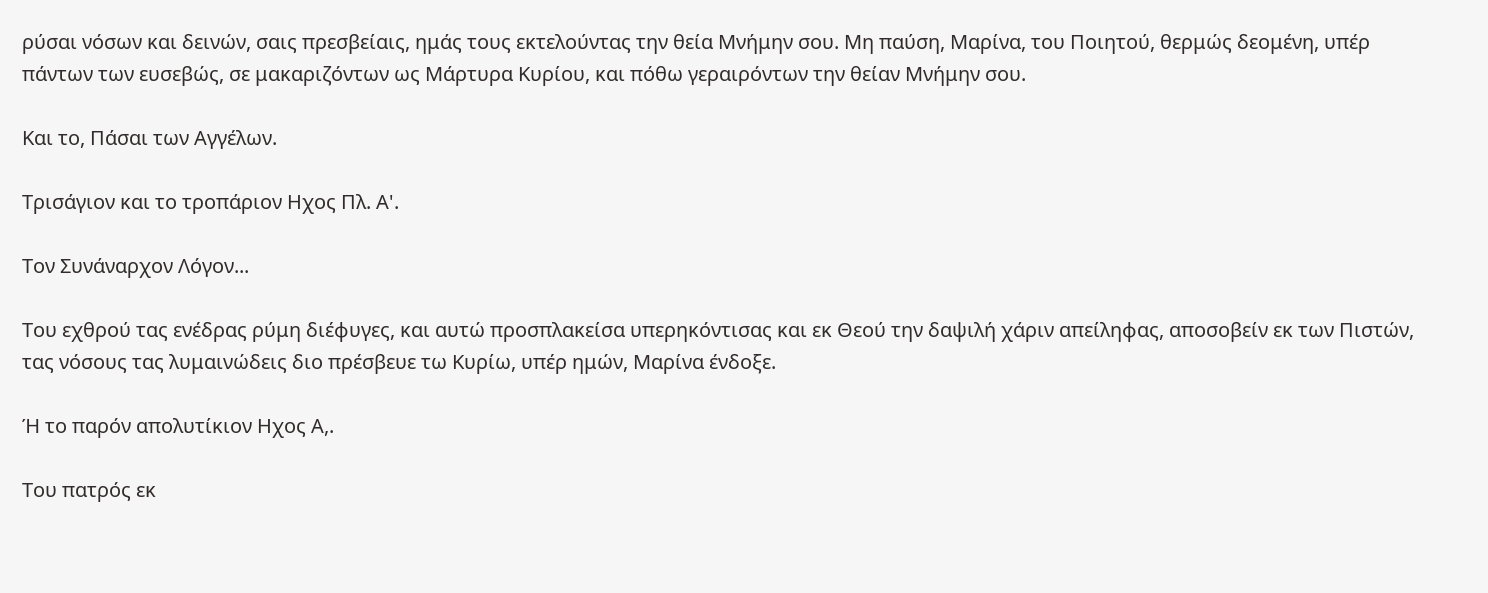ρύσαι νόσων και δεινών, σαις πρεσβείαις, ημάς τους εκτελούντας την θεία Μνήμην σου. Μη παύση, Μαρίνα, του Ποιητού, θερμώς δεομένη, υπέρ πάντων των ευσεβώς, σε μακαριζόντων ως Μάρτυρα Κυρίου, και πόθω γεραιρόντων την θείαν Μνήμην σου.

Και το, Πάσαι των Αγγέλων.

Τρισάγιον και το τροπάριον Ηχος Πλ. Α'.

Τον Συνάναρχον Λόγον...

Του εχθρού τας ενέδρας ρύμη διέφυγες, και αυτώ προσπλακείσα υπερηκόντισας και εκ Θεού την δαψιλή χάριν απείληφας, αποσοβείν εκ των Πιστών, τας νόσους τας λυμαινώδεις διο πρέσβευε τω Κυρίω, υπέρ ημών, Μαρίνα ένδοξε.

Ή το παρόν απολυτίκιον Ηχος Α,.

Του πατρός εκ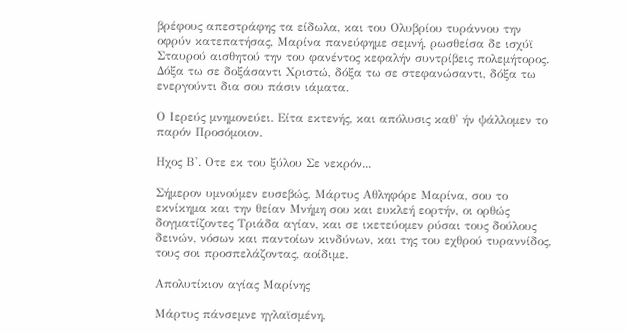βρέφους απεστράφης τα είδωλα, και του Ολυβρίου τυράννου την οφρύν κατεπατήσας, Μαρίνα πανεύφημε σεμνή, ρωσθείσα δε ισχύϊ Σταυρού αισθητού την του φανέντος κεφαλήν συντρίβεις πολεμήτορος. Δόξα τω σε δοξάσαντι Χριστώ, δόξα τω σε στεφανώσαντι, δόξα τω ενεργούντι δια σου πάσιν ιάματα.

Ο Ιερεύς μνημονεύει. Είτα εκτενής, και απόλυσις καθ' ήν ψάλλομεν το παρόν Προσόμοιον.

Ηχος Β'. Οτε εκ του ξύλου Σε νεκρόν...

Σήμερον υμνούμεν ευσεβώς, Μάρτυς Αθληφόρε Μαρίνα, σου το εκνίκημα και την θείαν Μνήμη σου και ευκλεή εορτήν, οι ορθώς δογματίζοντες Τριάδα αγίαν, και σε ικετεύομεν ρύσαι τους δούλους δεινών, νόσων και παντοίων κινδύνων, και της του εχθρού τυραννίδος, τους σοι προσπελάζοντας, αοίδιμε.

Απολυτίκιον αγίας Μαρίνης

Μάρτυς πάνσεμνε ηγλαϊσμένη,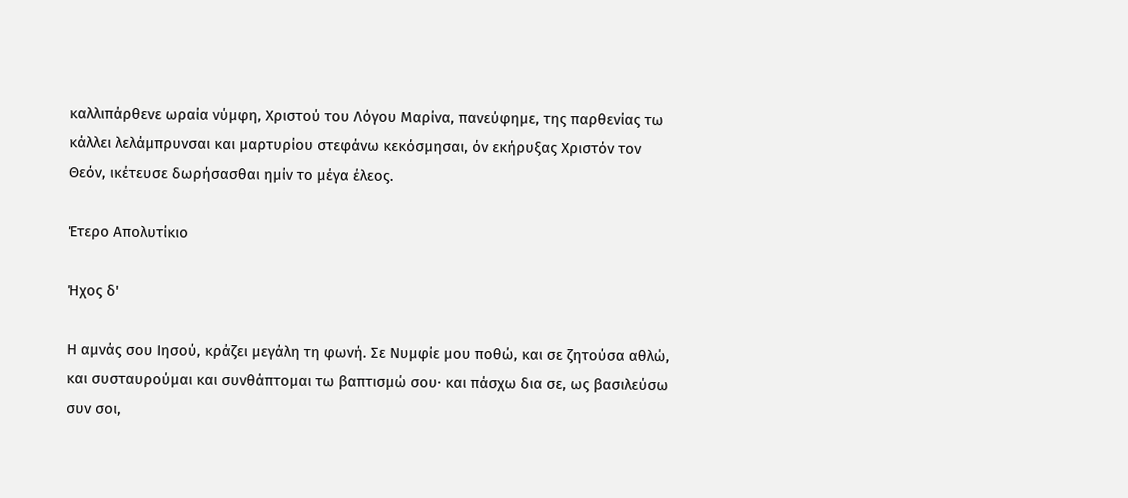καλλιπάρθενε ωραία νύμφη, Χριστού του Λόγου Μαρίνα, πανεύφημε, της παρθενίας τω κάλλει λελάμπρυνσαι και μαρτυρίου στεφάνω κεκόσμησαι, όν εκήρυξας Χριστόν τον Θεόν, ικέτευσε δωρήσασθαι ημίν το μέγα έλεος.

Έτερο Απολυτίκιο

Ήχος δ'

Η αμνάς σου Ιησού, κράζει μεγάλη τη φωνή. Σε Νυμφίε μου ποθώ, και σε ζητούσα αθλώ, και συσταυρούμαι και συνθάπτομαι τω βαπτισμώ σου· και πάσχω δια σε, ως βασιλεύσω συν σοι,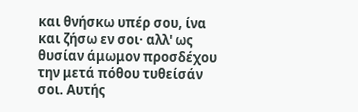και θνήσκω υπέρ σου, ίνα και ζήσω εν σοι· αλλ' ως θυσίαν άμωμον προσδέχου την μετά πόθου τυθείσάν σοι. Αυτής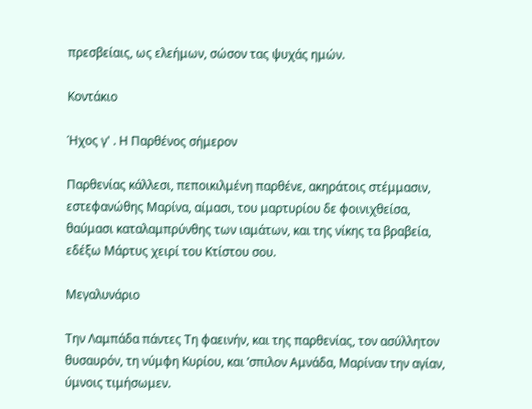πρεσβείαις, ως ελεήμων, σώσον τας ψυχάς ημών.

Κοντάκιο

Ήχος γ' . Η Παρθένος σήμερον

Παρθενίας κάλλεσι, πεποικιλμένη παρθένε, ακηράτοις στέμμασιν, εστεφανώθης Mαρίνα, αίμασι, του μαρτυρίου δε φοινιχθείσα, θαύμασι καταλαμπρύνθης των ιαμάτων, και της νίκης τα βραβεία, εδέξω Μάρτυς χειρί του Κτίστου σου.

Μεγαλυνάριο

Την Λαμπάδα πάντες Τη φαεινήν, και της παρθενίας, τον ασύλλητον θυσαυρόν, τη νύμφη Κυρίου, και ’σπιλον Αμνάδα, Μαρίναν την αγίαν, ύμνοις τιμήσωμεν.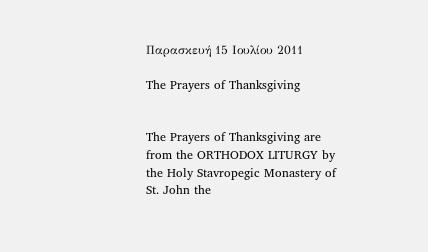Παρασκευή 15 Ιουλίου 2011

The Prayers of Thanksgiving


The Prayers of Thanksgiving are from the ORTHODOX LITURGY by the Holy Stavropegic Monastery of St. John the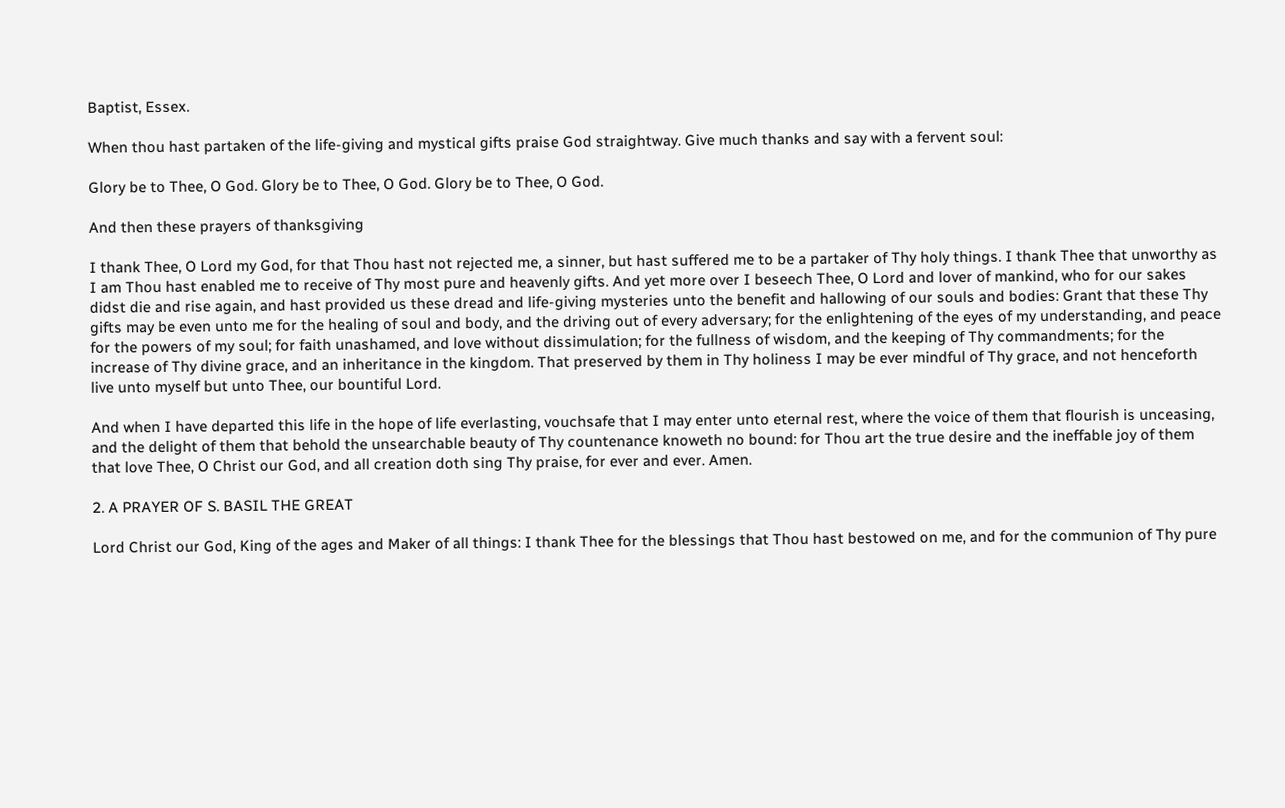Baptist, Essex.

When thou hast partaken of the life-giving and mystical gifts praise God straightway. Give much thanks and say with a fervent soul:

Glory be to Thee, O God. Glory be to Thee, O God. Glory be to Thee, O God.

And then these prayers of thanksgiving

I thank Thee, O Lord my God, for that Thou hast not rejected me, a sinner, but hast suffered me to be a partaker of Thy holy things. I thank Thee that unworthy as I am Thou hast enabled me to receive of Thy most pure and heavenly gifts. And yet more over I beseech Thee, O Lord and lover of mankind, who for our sakes didst die and rise again, and hast provided us these dread and life-giving mysteries unto the benefit and hallowing of our souls and bodies: Grant that these Thy gifts may be even unto me for the healing of soul and body, and the driving out of every adversary; for the enlightening of the eyes of my understanding, and peace for the powers of my soul; for faith unashamed, and love without dissimulation; for the fullness of wisdom, and the keeping of Thy commandments; for the increase of Thy divine grace, and an inheritance in the kingdom. That preserved by them in Thy holiness I may be ever mindful of Thy grace, and not henceforth live unto myself but unto Thee, our bountiful Lord.

And when I have departed this life in the hope of life everlasting, vouchsafe that I may enter unto eternal rest, where the voice of them that flourish is unceasing, and the delight of them that behold the unsearchable beauty of Thy countenance knoweth no bound: for Thou art the true desire and the ineffable joy of them that love Thee, O Christ our God, and all creation doth sing Thy praise, for ever and ever. Amen.

2. A PRAYER OF S. BASIL THE GREAT

Lord Christ our God, King of the ages and Maker of all things: I thank Thee for the blessings that Thou hast bestowed on me, and for the communion of Thy pure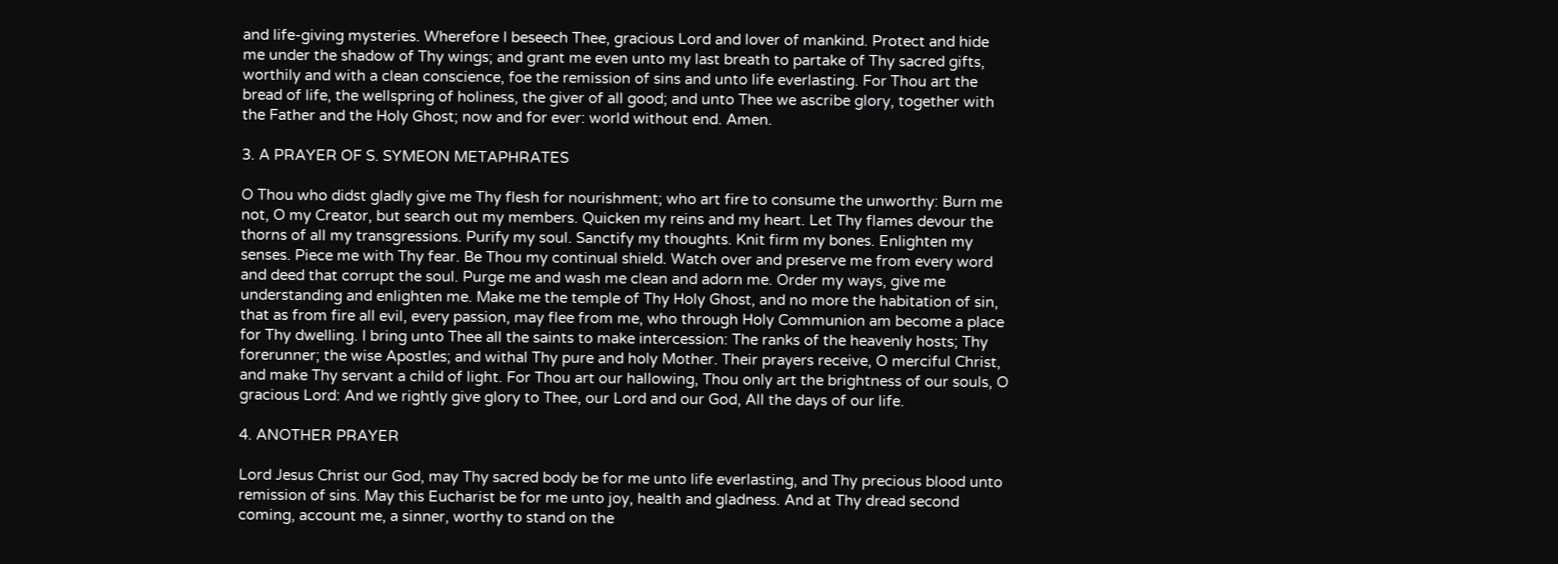and life-giving mysteries. Wherefore I beseech Thee, gracious Lord and lover of mankind. Protect and hide me under the shadow of Thy wings; and grant me even unto my last breath to partake of Thy sacred gifts, worthily and with a clean conscience, foe the remission of sins and unto life everlasting. For Thou art the bread of life, the wellspring of holiness, the giver of all good; and unto Thee we ascribe glory, together with the Father and the Holy Ghost; now and for ever: world without end. Amen.

3. A PRAYER OF S. SYMEON METAPHRATES

O Thou who didst gladly give me Thy flesh for nourishment; who art fire to consume the unworthy: Burn me not, O my Creator, but search out my members. Quicken my reins and my heart. Let Thy flames devour the thorns of all my transgressions. Purify my soul. Sanctify my thoughts. Knit firm my bones. Enlighten my senses. Piece me with Thy fear. Be Thou my continual shield. Watch over and preserve me from every word and deed that corrupt the soul. Purge me and wash me clean and adorn me. Order my ways, give me understanding and enlighten me. Make me the temple of Thy Holy Ghost, and no more the habitation of sin, that as from fire all evil, every passion, may flee from me, who through Holy Communion am become a place for Thy dwelling. I bring unto Thee all the saints to make intercession: The ranks of the heavenly hosts; Thy forerunner; the wise Apostles; and withal Thy pure and holy Mother. Their prayers receive, O merciful Christ, and make Thy servant a child of light. For Thou art our hallowing, Thou only art the brightness of our souls, O gracious Lord: And we rightly give glory to Thee, our Lord and our God, All the days of our life.

4. ANOTHER PRAYER

Lord Jesus Christ our God, may Thy sacred body be for me unto life everlasting, and Thy precious blood unto remission of sins. May this Eucharist be for me unto joy, health and gladness. And at Thy dread second coming, account me, a sinner, worthy to stand on the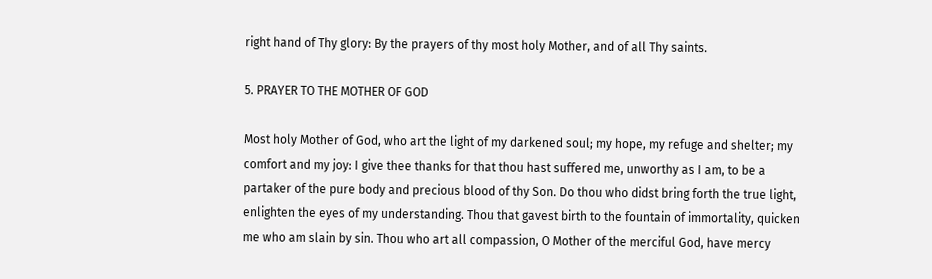right hand of Thy glory: By the prayers of thy most holy Mother, and of all Thy saints.

5. PRAYER TO THE MOTHER OF GOD

Most holy Mother of God, who art the light of my darkened soul; my hope, my refuge and shelter; my comfort and my joy: I give thee thanks for that thou hast suffered me, unworthy as I am, to be a partaker of the pure body and precious blood of thy Son. Do thou who didst bring forth the true light, enlighten the eyes of my understanding. Thou that gavest birth to the fountain of immortality, quicken me who am slain by sin. Thou who art all compassion, O Mother of the merciful God, have mercy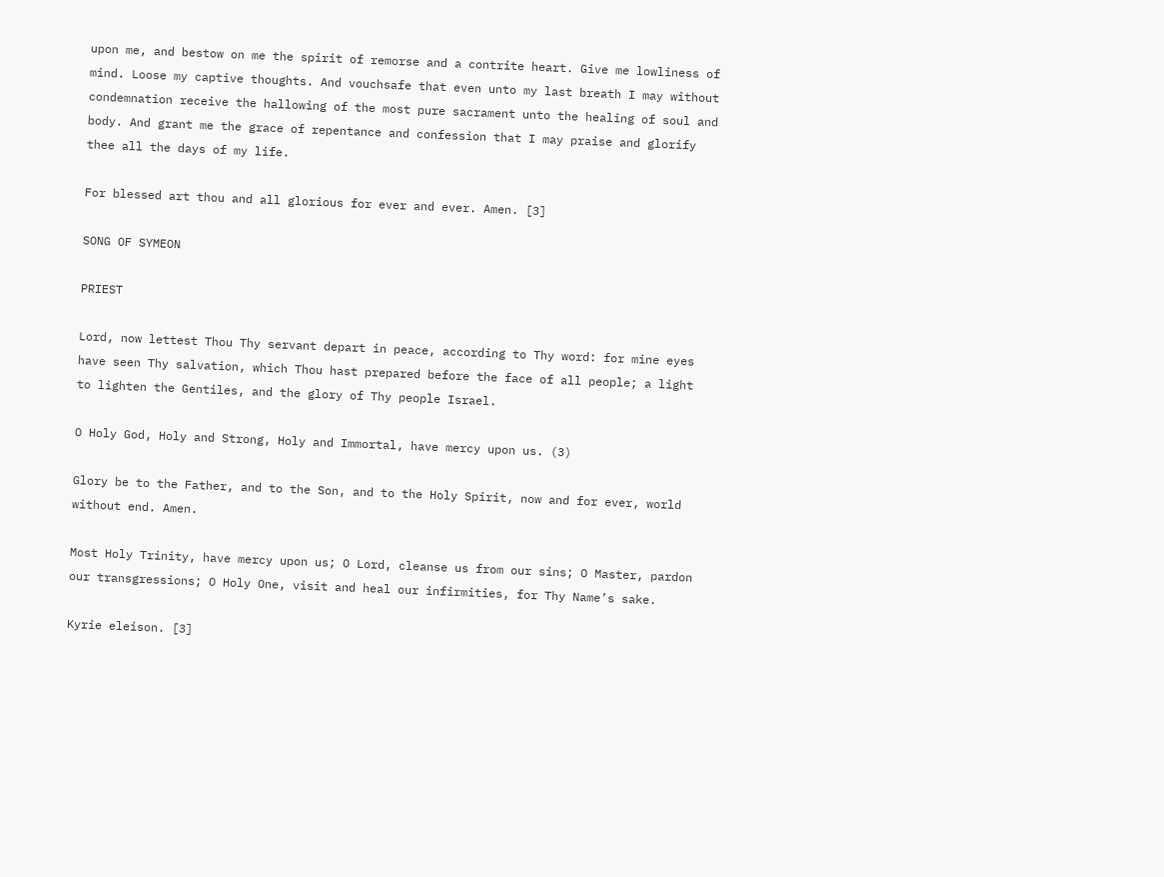upon me, and bestow on me the spirit of remorse and a contrite heart. Give me lowliness of mind. Loose my captive thoughts. And vouchsafe that even unto my last breath I may without condemnation receive the hallowing of the most pure sacrament unto the healing of soul and body. And grant me the grace of repentance and confession that I may praise and glorify thee all the days of my life.

For blessed art thou and all glorious for ever and ever. Amen. [3]

SONG OF SYMEON

PRIEST

Lord, now lettest Thou Thy servant depart in peace, according to Thy word: for mine eyes have seen Thy salvation, which Thou hast prepared before the face of all people; a light to lighten the Gentiles, and the glory of Thy people Israel.

O Holy God, Holy and Strong, Holy and Immortal, have mercy upon us. (3)

Glory be to the Father, and to the Son, and to the Holy Spirit, now and for ever, world without end. Amen.

Most Holy Trinity, have mercy upon us; O Lord, cleanse us from our sins; O Master, pardon our transgressions; O Holy One, visit and heal our infirmities, for Thy Name’s sake.

Kyrie eleison. [3]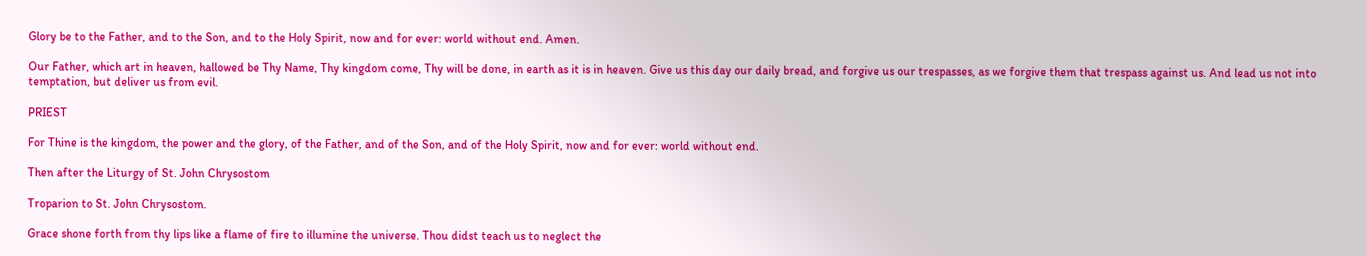Glory be to the Father, and to the Son, and to the Holy Spirit, now and for ever: world without end. Amen.

Our Father, which art in heaven, hallowed be Thy Name, Thy kingdom come, Thy will be done, in earth as it is in heaven. Give us this day our daily bread, and forgive us our trespasses, as we forgive them that trespass against us. And lead us not into temptation, but deliver us from evil.

PRIEST

For Thine is the kingdom, the power and the glory, of the Father, and of the Son, and of the Holy Spirit, now and for ever: world without end.

Then after the Liturgy of St. John Chrysostom

Troparion to St. John Chrysostom.

Grace shone forth from thy lips like a flame of fire to illumine the universe. Thou didst teach us to neglect the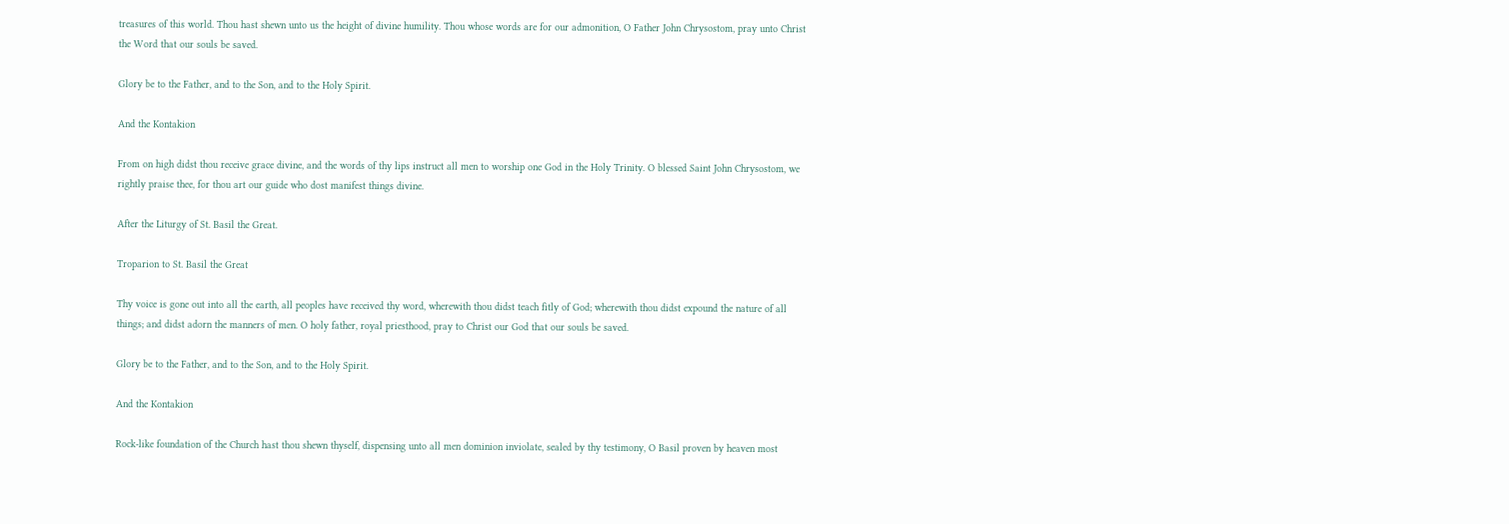treasures of this world. Thou hast shewn unto us the height of divine humility. Thou whose words are for our admonition, O Father John Chrysostom, pray unto Christ the Word that our souls be saved.

Glory be to the Father, and to the Son, and to the Holy Spirit.

And the Kontakion

From on high didst thou receive grace divine, and the words of thy lips instruct all men to worship one God in the Holy Trinity. O blessed Saint John Chrysostom, we rightly praise thee, for thou art our guide who dost manifest things divine.

After the Liturgy of St. Basil the Great.

Troparion to St. Basil the Great

Thy voice is gone out into all the earth, all peoples have received thy word, wherewith thou didst teach fitly of God; wherewith thou didst expound the nature of all things; and didst adorn the manners of men. O holy father, royal priesthood, pray to Christ our God that our souls be saved.

Glory be to the Father, and to the Son, and to the Holy Spirit.

And the Kontakion

Rock-like foundation of the Church hast thou shewn thyself, dispensing unto all men dominion inviolate, sealed by thy testimony, O Basil proven by heaven most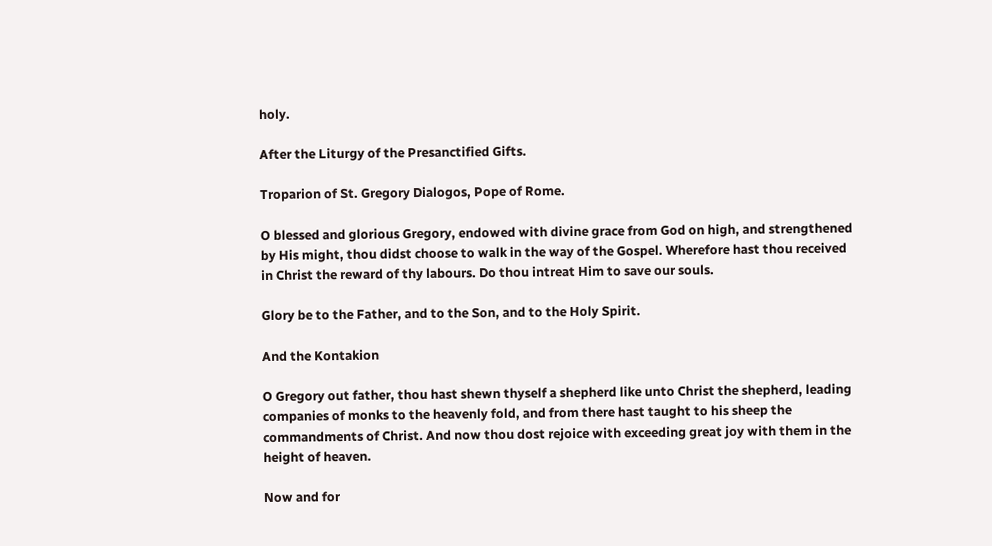holy.

After the Liturgy of the Presanctified Gifts.

Troparion of St. Gregory Dialogos, Pope of Rome.

O blessed and glorious Gregory, endowed with divine grace from God on high, and strengthened by His might, thou didst choose to walk in the way of the Gospel. Wherefore hast thou received in Christ the reward of thy labours. Do thou intreat Him to save our souls.

Glory be to the Father, and to the Son, and to the Holy Spirit.

And the Kontakion

O Gregory out father, thou hast shewn thyself a shepherd like unto Christ the shepherd, leading companies of monks to the heavenly fold, and from there hast taught to his sheep the commandments of Christ. And now thou dost rejoice with exceeding great joy with them in the height of heaven.

Now and for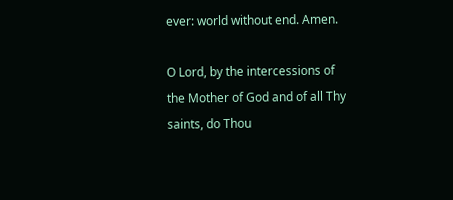ever: world without end. Amen.

O Lord, by the intercessions of the Mother of God and of all Thy saints, do Thou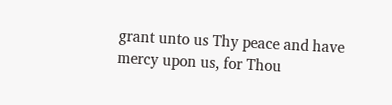grant unto us Thy peace and have mercy upon us, for Thou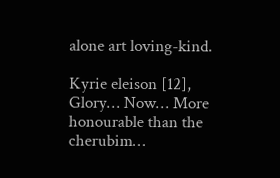alone art loving-kind.

Kyrie eleison [12], Glory… Now… More honourable than the cherubim…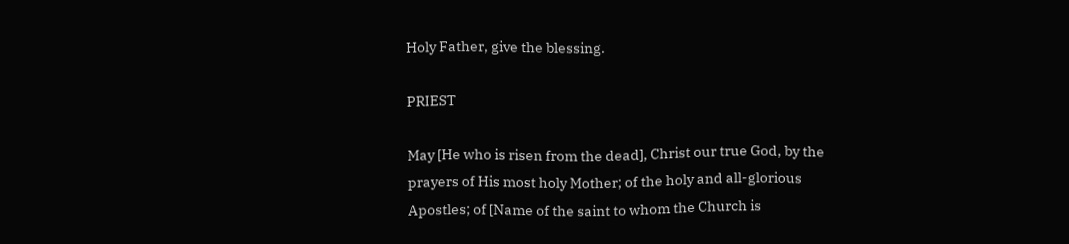Holy Father, give the blessing.

PRIEST

May [He who is risen from the dead], Christ our true God, by the prayers of His most holy Mother; of the holy and all-glorious Apostles; of [Name of the saint to whom the Church is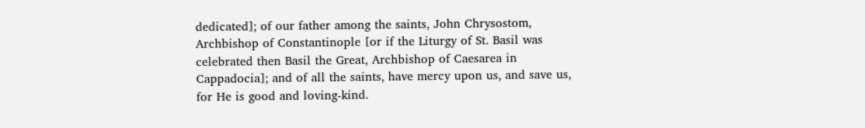dedicated]; of our father among the saints, John Chrysostom, Archbishop of Constantinople [or if the Liturgy of St. Basil was celebrated then Basil the Great, Archbishop of Caesarea in Cappadocia]; and of all the saints, have mercy upon us, and save us, for He is good and loving-kind.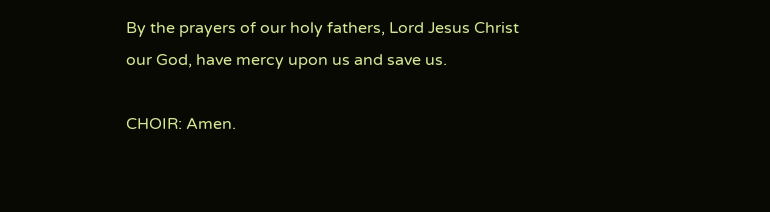By the prayers of our holy fathers, Lord Jesus Christ our God, have mercy upon us and save us.

CHOIR: Amen.